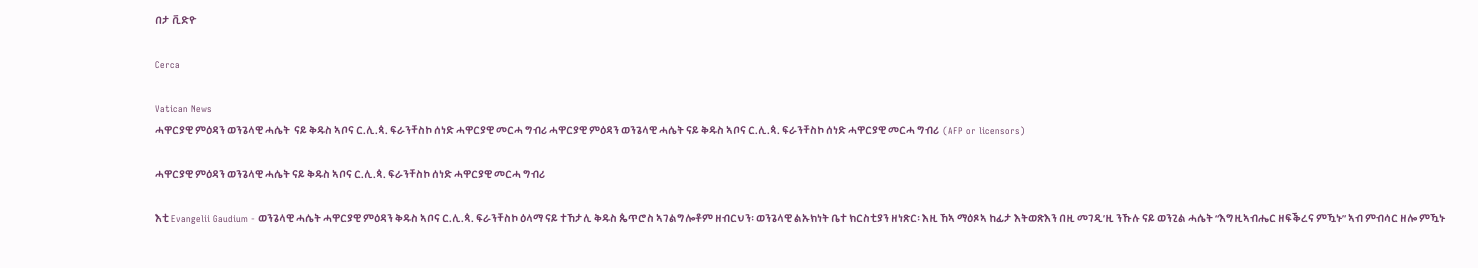በታ ቪድዮ

Cerca

Vatican News
ሓዋርያዊ ምዕዳን ወንጌላዊ ሓሴት  ናይ ቅዱስ ኣቦና ር.ሊ.ጳ. ፍራንቸስኮ ሰነድ ሓዋርያዊ መርሓ ግብሪ ሓዋርያዊ ምዕዳን ወንጌላዊ ሓሴት ናይ ቅዱስ ኣቦና ር.ሊ.ጳ. ፍራንቸስኮ ሰነድ ሓዋርያዊ መርሓ ግብሪ  (AFP or licensors)

ሓዋርያዊ ምዕዳን ወንጌላዊ ሓሴት ናይ ቅዱስ ኣቦና ር.ሊ.ጳ. ፍራንቸስኮ ሰነድ ሓዋርያዊ መርሓ ግብሪ

እቲ Evangelii Gaudium - ወንጌላዊ ሓሴት ሓዋርያዊ ምዕዳን ቅዱስ ኣቦና ር.ሊ.ጳ. ፍራንቸስኮ ዕላማ ናይ ተኸታሊ ቅዱስ ጴጥሮስ ኣገልግሎቶም ዘብርህን፡ ወንጌላዊ ልኡክነት ቤተ ክርስቲያን ዘነጽር፡ እዚ ኸኣ ማዕጾኣ ከፊታ እትወጽእን በዚ መገዲ’ዚ ንኹሉ ናይ ወንጊል ሓሴት “እግዚኣብሔር ዘፍቕረና ምዃኑ” ኣብ ምብሳር ዘሎ ምዃኑ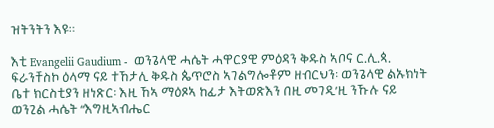ዝትንትን እዩ።

እቲ Evangelii Gaudium -  ወንጌላዊ ሓሴት ሓዋርያዊ ምዕዳን ቅዱስ ኣቦና ር.ሊ.ጳ. ፍራንቸስኮ ዕላማ ናይ ተኸታሊ ቅዱስ ጴጥሮስ ኣገልግሎቶም ዘብርህን፡ ወንጌላዊ ልኡክነት ቤተ ክርስቲያን ዘነጽር፡ እዚ ኸኣ ማዕጾኣ ከፊታ እትወጽእን በዚ መገዲ’ዚ ንኹሉ ናይ ወንጊል ሓሴት “እግዚኣብሔር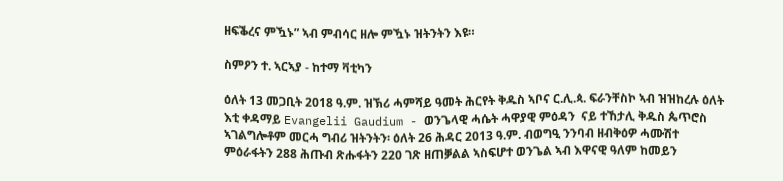ዘፍቕረና ምዃኑ” ኣብ ምብሳር ዘሎ ምዃኑ ዝትንትን እዩ።

ስምዖን ተ. ኣርኣያ - ከተማ ቫቲካን

ዕለት 13 መጋቢት 2018 ዓ.ም. ዝኽሪ ሓምሻይ ዓመት ሕርየት ቅዱስ ኣቦና ር.ሊ.ጳ. ፍራንቸስኮ ኣብ ዝዝከረሉ ዕለት እቲ ቀዳማይ Evangelii Gaudium - ወንጌላዊ ሓሴት ሓዋያዊ ምዕዳን  ናይ ተኸታሊ ቅዱስ ጴጥሮስ ኣገልግሎቶም መርሓ ግብሪ ዝትንትን፡ ዕለት 26 ሕዳር 2013 ዓ.ም. ብወግዒ ንንባብ ዘብቅዕዎ ሓሙሽተ ምዕራፋትን 288 ሕጡብ ጽሑፋትን 220 ገጽ ዘጠቓልል ኣስፍሆተ ወንጌል ኣብ እዋናዊ ዓለም ከመይን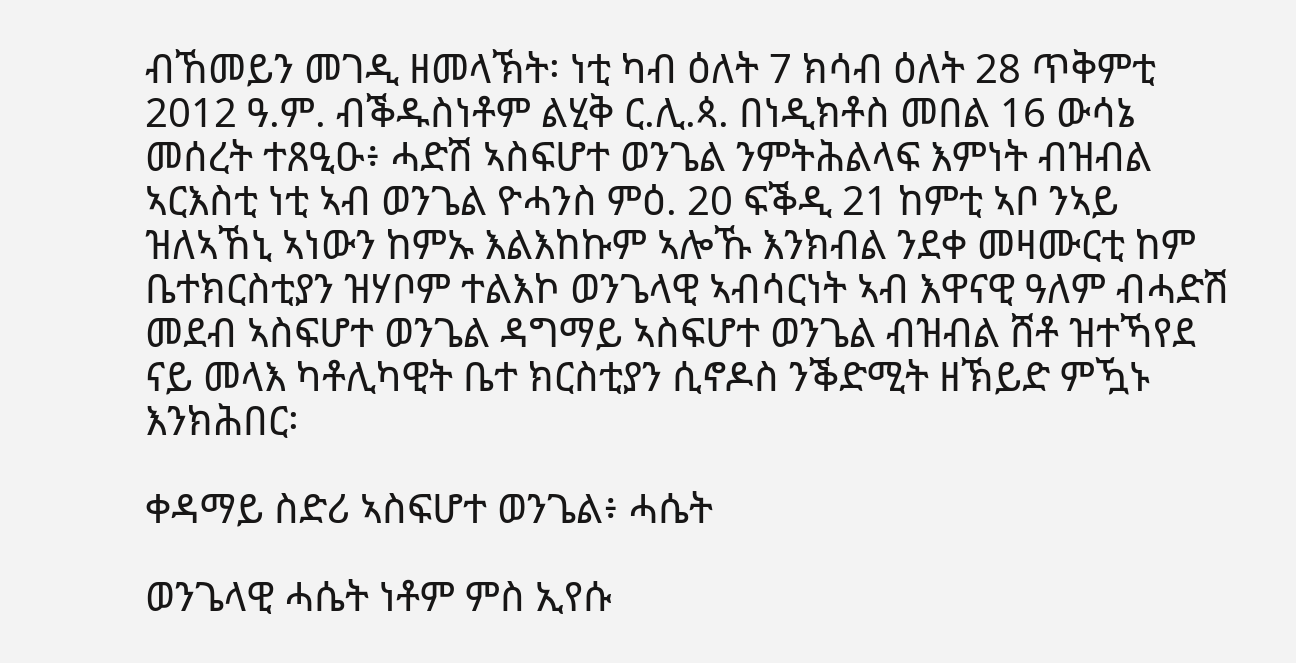ብኸመይን መገዲ ዘመላኽት፡ ነቲ ካብ ዕለት 7 ክሳብ ዕለት 28 ጥቅምቲ 2012 ዓ.ም. ብቕዱስነቶም ልሂቅ ር.ሊ.ጳ. በነዲክቶስ መበል 16 ውሳኔ መሰረት ተጸዒዑ፥ ሓድሽ ኣስፍሆተ ወንጌል ንምትሕልላፍ እምነት ብዝብል ኣርእስቲ ነቲ ኣብ ወንጌል ዮሓንስ ምዕ. 20 ፍቕዲ 21 ከምቲ ኣቦ ንኣይ ዝለኣኸኒ ኣነውን ከምኡ እልእከኩም ኣሎኹ እንክብል ንደቀ መዛሙርቲ ከም ቤተክርስቲያን ዝሃቦም ተልእኮ ወንጌላዊ ኣብሳርነት ኣብ እዋናዊ ዓለም ብሓድሽ መደብ ኣስፍሆተ ወንጌል ዳግማይ ኣስፍሆተ ወንጌል ብዝብል ሸቶ ዝተኻየደ ናይ መላእ ካቶሊካዊት ቤተ ክርስቲያን ሲኖዶስ ንቕድሚት ዘኽይድ ምዃኑ እንክሕበር፡

ቀዳማይ ስድሪ ኣስፍሆተ ወንጌል፥ ሓሴት

ወንጌላዊ ሓሴት ነቶም ምስ ኢየሱ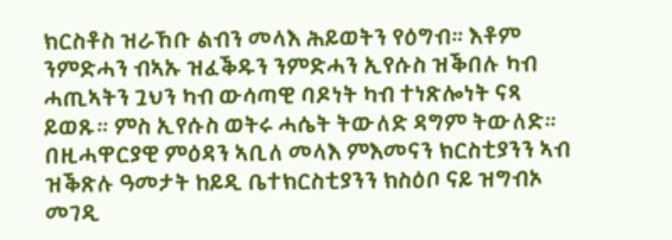ክርስቶስ ዝራኸቡ ልብን መላእ ሕይወትን የዕግብ። እቶም ንምድሓን ብኣኡ ዝፈቕዱን ንምድሓን ኢየሱስ ዝቕበሉ ካብ ሓጢኣትን ጓህን ካብ ውሳጣዊ ባዶነት ካብ ተነጽሎነት ናጻ ይወጹ። ምስ ኢየሱስ ወትሩ ሓሴት ትውለድ ዳግም ትውለድ። በዚሓዋርያዊ ምዕዳን ኣቢለ መላእ ምእመናን ክርስቲያንን ኣብ ዝቕጽሉ ዓመታት ከይዲ ቤተክርስቲያንን ክስዕቦ ናይ ዝግብኦ መገዲ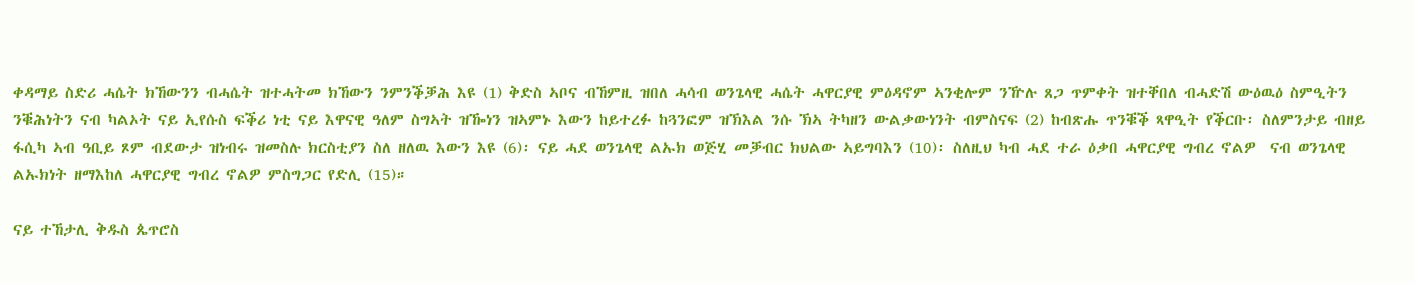ቀዳማይ ስድሪ ሓሴት ክኸውንን ብሓሴት ዝተሓትመ ክኸውን ንምንቕቓሕ እዩ (1) ቅድስ ኣቦና ብኸምዚ ዝበለ ሓሳብ ወንጌላዊ ሓሴት ሓዋርያዊ ምዕዳኖም ኣንቂሎም ንዅሉ ጸጋ ጥምቀት ዝተቐበለ ብሓድሽ ውዕዉዕ ስምዒትን ንቑሕነትን ናብ ካልኦት ናይ ኢየሱስ ፍቕሪ ነቲ ናይ እዋናዊ ዓለም ስግኣት ዝዀነን ዝኣምኑ እውን ከይተረፉ ከጓንፎም ዝኽእል ንሱ ኽኣ ትካዘን ውልቃውነንት ብምስናፍ (2) ከብጽሑ ጥንቑቕ ጻዋዒት የቕርቡ፡ ስለምንታይ ብዘይ ፋሲካ ኣብ ዓቢይ ጾም ብደውታ ዝነብሩ ዝመስሉ ክርስቲያን ስለ ዘለዉ እውን እዩ (6)፡ ናይ ሓደ ወንጌላዊ ልኡክ ወጅሂ መቓብር ክህልው ኣይግባእን (10)፡ ስለዚህ ካብ ሓደ ተራ ዕቃበ ሓዋርያዊ ግብረ ኖልዎ  ናብ ወንጌላዊ ልኡክነት ዘማእከለ ሓዋርያዊ ግብረ ኖልዎ ምስግጋር የድሊ (15)።

ናይ ተኸታሊ ቅዱስ ጴጥሮስ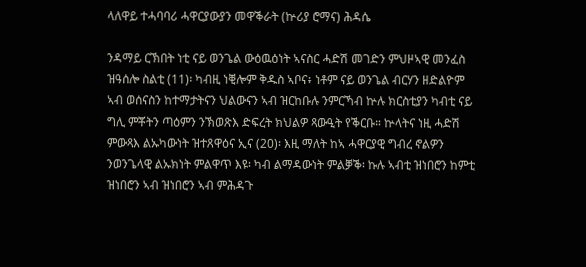ላለዋይ ተሓባባሪ ሓዋርያውያን መዋቕራት (ኵሪያ ሮማና) ሕዳሴ

ንዳማይ ርኽበት ነቲ ናይ ወንጌል ውዕዉዕነት ኣናስር ሓድሽ መገድን ምህዞኣዊ መንፈስ ዝዓሰሎ ስልቲ (11)፡ ካብዚ ነቒሎም ቅዱስ ኣቦና፥ ነቶም ናይ ወንጌል ብርሃን ዘድልዮም ኣብ ወሰናስን ከተማታትናን ህልውናን ኣብ ዝርከቡሉ ንምርኻብ ኵሉ ክርስቲያን ካብቲ ናይ ግሊ ምቾትን ጣዕምን ንኽወጽእ ድፍረት ክህልዎ ጻውዒት የቕርቡ። ኵላትና ነዚ ሓድሽ ምውጻእ ልኡካውነት ዝተጸዋዕና ኢና (20)፡ እዚ ማለት ከኣ ሓዋርያዊ ግብረ ኖልዎን ንወንጌላዊ ልኡክነት ምልዋጥ እዩ፡ ካብ ልማዳውነት ምልቓቕ፡ ኩሉ ኣብቲ ዝነበሮን ከምቲ ዝነበሮን ኣብ ዝነበሮን ኣብ ምሕዳጉ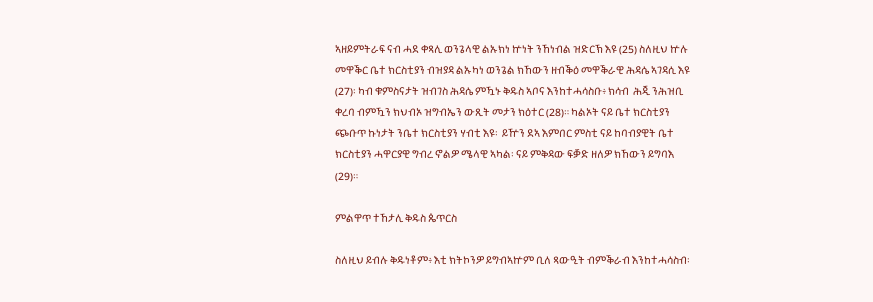ኣዘይምትራፍ ናብ ሓደ ቀጻሊ ወንጌላዊ ልኡክነ ኵነት ንኸነብል ዝድርኽ እዩ (25) ስለዚህ ኵሉ መዋቕር ቤተ ክርስቲያን ብዝያዳ ልኡካነ ወንጌል ክኸውን ዘብቕዕ መዋቕራዊ ሕዳሴ ኣገዳሲ እዩ (27)፡ ካብ ቁምስናታት ዝብገስ ሕዳሴ ምዃኑ ቅዱስ ኣቦና እንከተሓሳስቡ፥ ክሳብ  ሕጂ ንሕዝቢ ቀረባ ብምዃን ክህብኦ ዝግብኤን ውጺት መታን ክዕተር (28)። ካልኦት ናይ ቤተ ክርስቲያን ጭቡጥ ኩነታት ንቤተ ክርስቲያን ሃብቲ እዩ፡  ይዅን ደኣ እምበር ምስቲ ናይ ከባብያዊት ቤተ ክርስቲያን ሓዋርያዊ ግብረ ኖልዎ ሜላዊ ኣካል፡ ናይ ምቅዳው ፍቓድ ዘለዎ ክኸውን ይግባእ (29)።

ምልዋጥ ተኸታሊ ቅዱስ ጴጥርስ

ስለዚህ ይብሉ ቅዱነቶም፥ እቲ ክትኮንዎ ይግብኣኵም ቢለ ጻውዒት ብምቕራብ እንከተሓሳስብ፡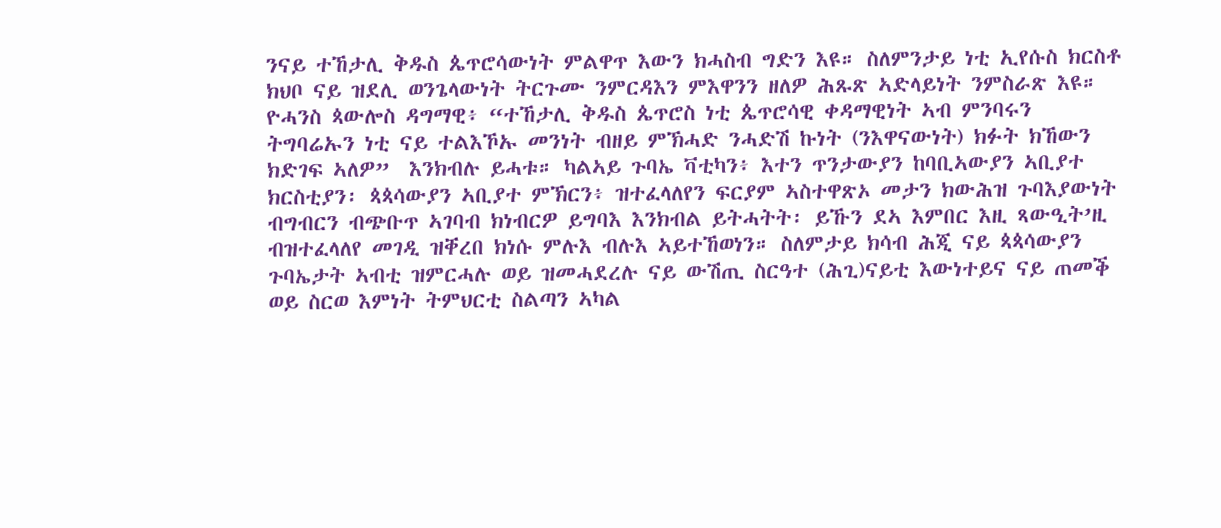ንናይ ተኸታሊ ቅዱስ ጴጥሮሳውነት ምልዋጥ እውን ክሓስብ ግድን እዩ። ስለምንታይ ነቲ ኢየሱስ ክርስቶ ክህቦ ናይ ዝደሊ ወንጌላውነት ትርጉሙ ንምርዳእን ምእዋንን ዘለዎ ሕጹጽ ኣድላይነት ንምስራጽ እዩ። ዮሓንስ ጳውሎስ ዳግማዊ፥ “ተኸታሊ ቅዱስ ጴጥሮስ ነቲ ጴጥሮሳዊ ቀዳማዊነት ኣብ ምንባሩን ትግባሬኡን ነቲ ናይ ተልእኾኡ መንነት ብዘይ ምኽሓድ ንሓድሽ ኩነት (ንእዋናውነት) ክፉት ክኸውን ክድገፍ ኣለዎ”  እንክብሉ ይሓቱ። ካልኣይ ጉባኤ ቫቲካን፥ እተን ጥንታውያን ከባቢኣውያን ኣቢያተ ክርስቲያን፡ ጳጳሳውያን ኣቢያተ ምኽርን፥ ዝተፈላለየን ፍርያም ኣስተዋጽኦ መታን ክውሕዝ ጉባእያውነት ብግብርን ብጭቡጥ ኣገባብ ክነብርዎ ይግባእ እንክብል ይትሓትት፡ ይኹን ደኣ እምበር እዚ ጻውዒት’ዚ ብዝተፈላለየ መገዲ ዝቐረበ ክነሱ ምሉእ ብሉእ ኣይተኸወነን። ስለምታይ ክሳብ ሕጂ ናይ ጳጳሳውያን ጉባኤታት ኣብቲ ዝምርሓሉ ወይ ዝመሓደረሉ ናይ ውሽጢ ስርዓተ (ሕጊ)ናይቲ እውነተይና ናይ ጠመቕ ወይ ስርወ እምነት ትምህርቲ ስልጣን ኣካል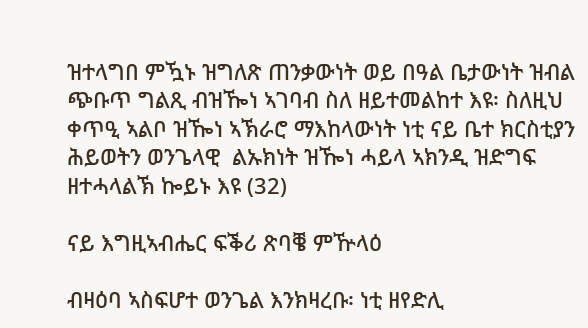ዝተላግበ ምዃኑ ዝግለጽ ጠንቃውነት ወይ በዓል ቤታውነት ዝብል ጭቡጥ ግልጺ ብዝዀነ ኣገባብ ስለ ዘይተመልከተ እዩ፡ ስለዚህ ቀጥዒ ኣልቦ ዝዀነ ኣኽራሮ ማእከላውነት ነቲ ናይ ቤተ ክርስቲያን ሕይወትን ወንጌላዊ  ልኡክነት ዝዀነ ሓይላ ኣክንዲ ዝድግፍ ዘተሓላልኽ ኰይኑ እዩ (32)

ናይ እግዚኣብሔር ፍቕሪ ጽባቔ ምዅላዕ

ብዛዕባ ኣስፍሆተ ወንጌል እንክዛረቡ፡ ነቲ ዘየድሊ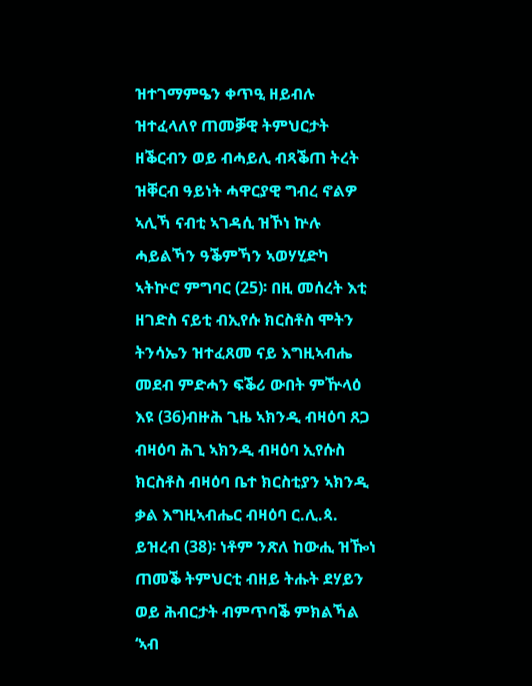ዝተገማምዔን ቀጥዒ ዘይብሉ ዝተፈላለየ ጠመቓዊ ትምህርታት ዘቕርብን ወይ ብሓይሊ ብጻቕጠ ትረት ዝቐርብ ዓይነት ሓዋርያዊ ግብረ ኖልዎ ኣሊኻ ናብቲ ኣገዳሲ ዝኾነ ኵሉ ሓይልኻን ዓቕምኻን ኣወሃሂድካ ኣትኵሮ ምግባር (25)፡ በዚ መሰረት እቲ ዘገድስ ናይቲ ብኢየሱ ክርስቶስ ሞትን ትንሳኤን ዝተፈጸመ ናይ እግዚኣብሔ መደብ ምድሓን ፍቕሪ ውበት ምዅላዕ እዩ (36)ብዙሕ ጊዜ ኣክንዲ ብዛዕባ ጸጋ ብዛዕባ ሕጊ ኣክንዲ ብዛዕባ ኢየሱስ ክርስቶስ ብዛዕባ ቤተ ክርስቲያን ኣክንዲ ቃል እግዚኣብሔር ብዛዕባ ር.ሊ.ጳ. ይዝረብ (38)፡ ነቶም ንጽለ ከውሒ ዝዀነ ጠመቕ ትምህርቲ ብዘይ ትሑት ደሃይን ወይ ሕብርታት ብምጥባቕ ምክልኻል ‘ኣብ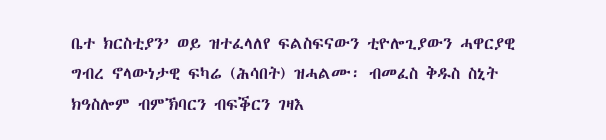ቤተ ክርስቲያን’ ወይ ዝተፈላለየ ፍልስፍናውን ቲዮሎጊያውን ሓዋርያዊ ግብረ ኖላውነታዊ ፍካሬ (ሕሳበት) ዝሓልሙ፡ ብመፈስ ቅዱስ ስኒት ክዓስሎም ብምኽባርን ብፍቕርን ገዛእ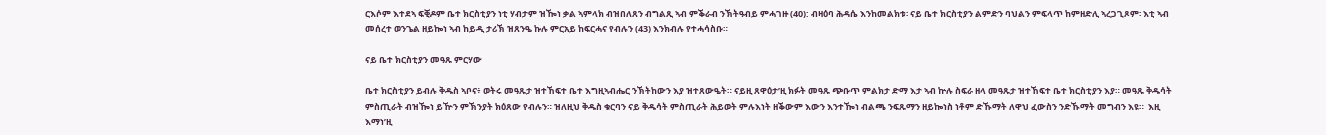ርእሶም እተደኣ ፍቒዶም ቤተ ክርስቲያን ነቲ ሃብታም ዝዀነ ቃል ኣምላክ ብዝበለጸን ብግልጺ ኣብ ምቕራብ ንኽትዓብይ ምሓገዙ (40): ብዛዕባ ሕዳሴ እንከመልክቱ፡ ናይ ቤተ ክርስቲያን ልምድን ባህልን ምፍላጥ ከምዘድሊ ኣረጋጊጾም፡ እቲ ኣብ መሰረተ ወንጌል ዘይኰነ ኣብ ከይዲ ታሪኽ ዝጸንዔ ኩሉ ምርአይ ከፍርሓና የብሉን (43) እንክብሉ የተሓሳስቡ።

ናይ ቤተ ክርስቲያን መዓጹ ምርሃው

ቤተ ክርስቲያን ይብሉ ቅዱስ ኣቦና፥ ወትሩ መዓጹታ ዝተኸፍተ ቤተ እግዚኣብሔር ንኽትከውን እያ ዝተጸውዔት። ናይዚ ጸዋዕታ’ዚ ክፉት መዓጹ ጭቡጥ ምልክታ ድማ እታ ኣብ ኵሉ ስፍራ ዘላ መዓጹታ ዝተኸፍተ ቤተ ክርስቲያን እያ። መዓጹ ቅዱሳት ምስጢራት ብዝዀነ ይዅን ምኽንያት ክዕጸው የብሉን። ዝለዚህ ቅዱስ ቁርባን ናይ ቅዱሳት ምስጢራት ሕይወት ምሉእነት ዘቕውም እውን እንተዀነ ብልጫ ንፍጹማን ዘይኰነስ ነቶም ድኹማት ለዋህ ፈውስን ንድኹማት መግብን እዩ።  እዚ እማነ’ዚ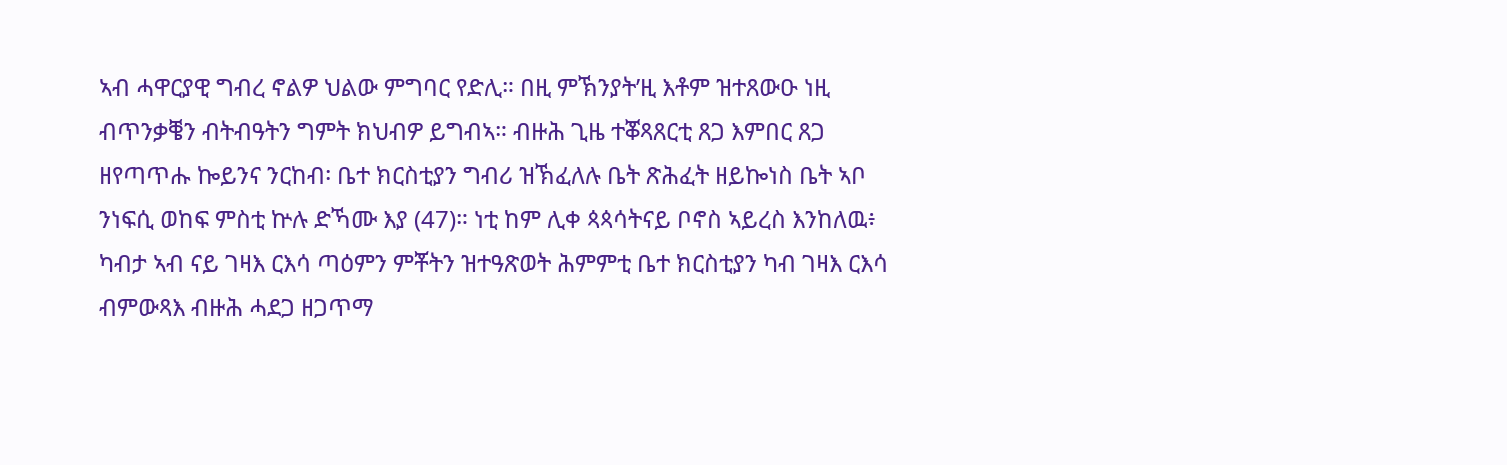ኣብ ሓዋርያዊ ግብረ ኖልዎ ህልው ምግባር የድሊ። በዚ ምኽንያት’ዚ እቶም ዝተጸውዑ ነዚ ብጥንቃቔን ብትብዓትን ግምት ክህብዎ ይግብኣ። ብዙሕ ጊዜ ተቖጻጸርቲ ጸጋ እምበር ጸጋ ዘየጣጥሑ ኰይንና ንርከብ፡ ቤተ ክርስቲያን ግብሪ ዝኽፈለሉ ቤት ጽሕፈት ዘይኰነስ ቤት ኣቦ ንነፍሲ ወከፍ ምስቲ ኵሉ ድኻሙ እያ (47)። ነቲ ከም ሊቀ ጳጳሳትናይ ቦኖስ ኣይረስ እንከለዉ፥ ካብታ ኣብ ናይ ገዛእ ርእሳ ጣዕምን ምቾትን ዝተዓጽወት ሕምምቲ ቤተ ክርስቲያን ካብ ገዛእ ርእሳ ብምውጻእ ብዙሕ ሓደጋ ዘጋጥማ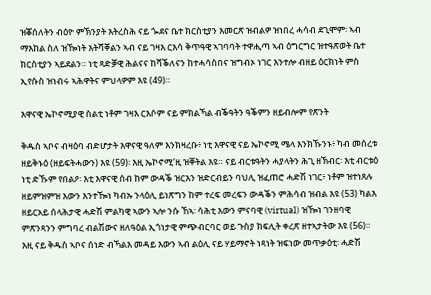ዝቖሰለትን ብዕዮ ምኽንያት እትረስሕ ናይ ጐደና ቤተ ክርስቲያን እመርጽ ዝብልዎ ዝነበረ ሓሳብ ደጊሞም፡ ኣብ ማእከል ስለ ዝዀነት እትሻቐልን ኣብ ናይ ገዛእ ርእሳ ቅጥዓዊ ኣገባባት ተዋሒጣ ኣብ ዕግርግር ዝተዓጽወት ቤተ ክርስቲያን ኣይደልን። ነቲ ጻድቓዊ ሕልናና ከሻቕለናን ከተሓሳስበና ዝግብኦ ነገር እንተሎ ብዘይ ዕርክነት ምስ ኢየሱስ ዝነብሩ ኣሕዋትና ምህላዎም እዩ (49)።

እዋናዊ ኤኮኖሚያዊ ስልቲ ነቶም ገዛእ ርእሶም ናይ ምክልኻል ብቕዓትን ዓቕምን ዘይብሎም የጽንት

ቅዱስ ኣቦና ብዛዕባ ብድሆታት እዋናዊ ዓለም እንክዛረቡ፥ ነቲ እዋናዊ ናይ ኤኮኖሚ ሜላ እንክኹንኑ፥ ካብ መሰረቱ ዘይቅኑዕ (ዘይፍትሓውን) እዩ (59)፡ እዚ ኤኮኖሚ’ዚ ዝቐትል እዩ። ናይ ብርቱዓትን ሓያላትን ሕጊ ዘኽብር፡ እቲ ብርቱዕ ነቲ ድኹም የበልዖ፡ እቲ እዋናዊ ሰብ ከም ውዳቕ ዝርእን ዝድርብይን ባህሊ ዝፈጠሮ ሓድሽ ነገር፥ ነቶም ዝተነጸሉ ዘይምዝምዝ እውን እንተዀነ ካብኡ ንላዕሊ ይነጽግን ከም ተረፍ መረፍን ውዳቕን ምሕሳብ ዝብል እዩ (53) ካልእ ዘይርአይ ሰላሕታዊ ሓድሽ ምልካዊ ኣውን ኣሎ ንሱ ኸኣ፡ ሳሕቲ እውን ምናባዊ (virtual) ዝዀነ ገንዘባዊ ምጽንጻንን ምግባረ ብልሽውና ዘለዓዕል ኢጎነታዊ ምጭብርባር ወይ ጉስያ ክፍሊት ቀረጽ ዘተኣታትው እዩ (56)። እዚ ናይ ቅዱስ ኣቦና ሰነድ ብኻልእ መዳይ እውን ኣብ ልዕሊ ናይ ሃይማኖት ነጻነት ዝፍነው መጥቃዕቲ፡ ሓድሽ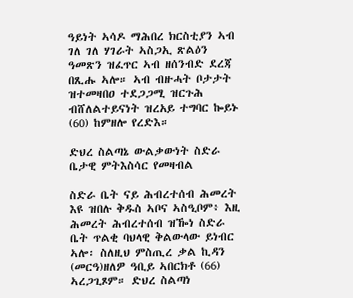ዓይነት ኣሳዶ ማሕበረ ክርስቲያን ኣብ ገለ ገለ ሃገራት ኣስጋኢ ጽልዕን ዓመጽን ዝፈጥር ኣብ ዘሰንብድ ደረጃ በጺሑ ኣሎ። ኣብ ብዙሓት ቦታታት ዝተመዛበዐ ተደጋጋሚ ዝርጉሕ ብሸለልተይናነት ዝረአይ ተግባር ኰይኑ (60) ከምዘሎ የረድእ።

ድህረ ስልጣኔ ውልቃውነት ስድራ ቤታዊ ምትእስሳር የመዛብል

ስድራ ቤት ናይ ሕብረተሰብ ሕመረት እዩ ዝበሉ ቅዱስ ኣቦና ኣስዒቦም፥ እዚ ሕመረት ሕብረተሰብ ዝዀነ ስድራ ቤት ጥልቂ ባህላዊ ቅልውላው ይነብር ኣሎ፡ ስለዚህ ምስጢረ ቃል ኪዳን (መርዓ)ዘለዎ ዓቢይ ኣበርክቶ (66) ኣረጋጊጾም። ድህረ ስልጣነ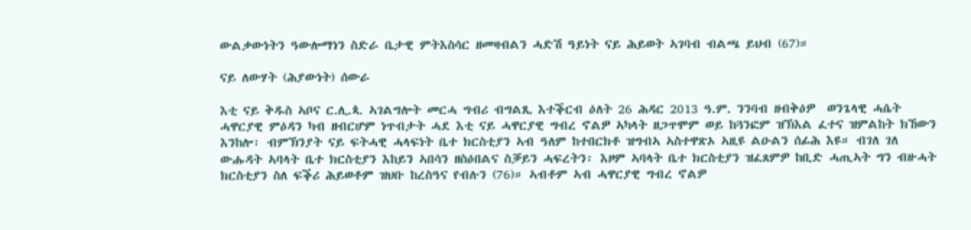ውልቃውነትን ዓውሎማነን ስድራ ቤታዊ ምትእስሳር ዘመዛብልን ሓድሽ ዓይነት ናይ ሕይወት ኣገባብ ብልጫ ይህብ (67)።

ናይ ለውሃት (ሕያውነት) ሰውራ

እቲ ናይ ቅዱስ ኣቦና ር.ሊ.ጳ. ኣገልግሎት መርሓ ግብሪ ብግልጺ እተቕርብ ዕለት 26 ሕዳር 2013 ዓ.ም. ንንባብ ዘብቅዕዎ  ወንጌላዊ ሓሴት ሓዋርያዊ ምዕዳን ካብ ዘብርሆም ነጥብታት ሓደ እቲ ናይ ሓዋርያዊ ግብረ ኖልዎ ኣካላት ዘጋጥሞም ወይ ከጓንፎም ዝኽእል ፈተና ዝምልከት ክኸውን እንከሎ፡ ብምኽንያት ናይ ፍትሓዊ ሓላፍነት ቤተ ክርስቲያን ኣብ ዓለም ከተበርክቶ ዝግብኣ ኣስተዋጽኦ ኣዚዩ ልዑልን ሰፊሕ እዩ። ብገለ ገለ ውሑዳት ኣባላት ቤተ ክርስቲያን እከይን ኣበሳን ዘስዕበልና ስቓይን ሓፍረትን፡ እዞም ኣባላት ቤተ ክርስቲያን ዝፈጸምዎ ከቢድ ሓጢኣት ግን ብዙሓት ክርስቲያን ስለ ፍቕሪ ሕይወቶም ዝህቡ ከረስዓና የብሉን (76)። ኣብቶም ኣብ ሓዋርያዊ ግብረ ኖልዎ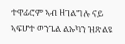ተዋፊሮም ኣብ ዘገልግሉ ናይ ኣፍሆተ ወንጌል ልኡካን ዝጽልዩ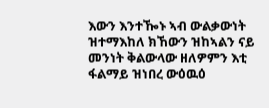እውን እንተዀኑ ኣብ ውልቃውነት ዝተማእከለ ክኸውን ዝከኣልን ናይ መንነት ቅልውላው ዘለዎምን እቲ ፋልማይ ዝነበረ ውዕዉዕ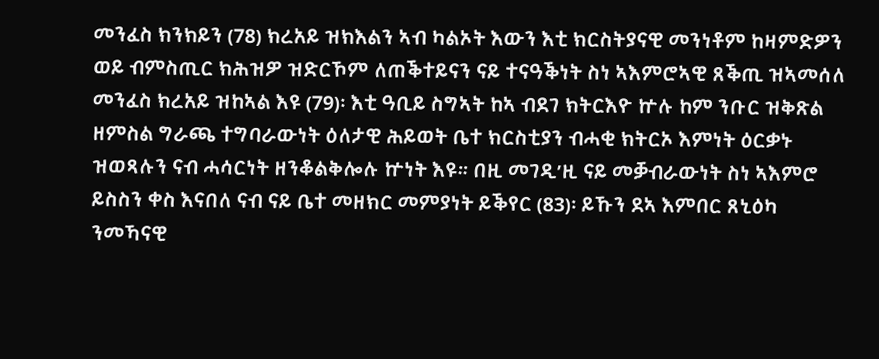መንፈስ ክንክይን (78) ክረአይ ዝክእልን ኣብ ካልኦት እውን እቲ ክርስትያናዊ መንነቶም ከዛምድዎን ወይ ብምስጢር ክሕዝዎ ዝድርኾም ለጠቕተይናን ናይ ተናዓቕነት ስነ ኣእምሮኣዊ ጸቕጢ ዝኣመሰለ መንፈስ ክረአይ ዝከኣል እዩ (79)፡ እቲ ዓቢይ ስግኣት ከኣ ብደገ ክትርእዮ ኵሉ ከም ንቡር ዝቅጽል ዘምስል ግራጫ ተግባራውነት ዕለታዊ ሕይወት ቤተ ክርስቲያን ብሓቂ ክትርኦ እምነት ዕርቃኑ ዝወጻሉን ናብ ሓሳርነት ዘንቆልቅሎሉ ኵነት እዩ። በዚ መገዲ’ዚ ናይ መቓብራውነት ስነ ኣእምሮ ይስስን ቀስ እናበለ ናብ ናይ ቤተ መዘክር መምያነት ይቕየር (83)፡ ይኹን ደኣ እምበር ጸኒዕካ ንመኻናዊ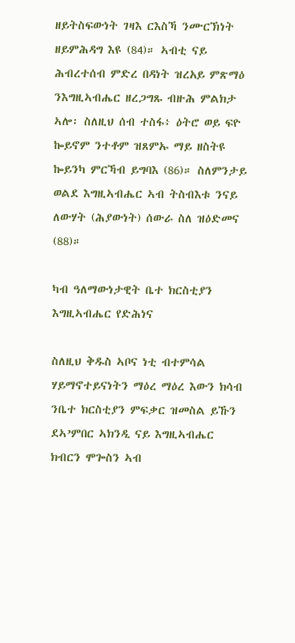ዘይትስፍውነት ገዛእ ርእስኻ ንሙርኽነት ዘይምሕዳግ እዩ (84)። ኣብቲ ናይ ሕብረተሰብ ምድረ በዳነት ዝረአይ ምጽማዕ ንእግዚኣብሔር ዘረጋግጹ ብዙሕ ምልክታ ኣሎ፡ ስለዚህ ሰብ ተስፋ፥ ዕትሮ ወይ ፍዮ ኰይኖም ንተቶም ዝጸምኡ ማይ ዘስትዩ ኰይንካ ምርኻብ ይግባእ (86)። ስለምንታይ ወልደ እግዚኣብሔር ኣብ ትስብእቱ ንናይ ለውሃት (ሕያውነት) ሰውራ ስለ ዝዕድመና (88)።

ካብ ዓለማውነታዊት ቤተ ክርስቲያን እግዚኣብሔር የድሕነና

ስለዚህ ቅዱስ ኣቦና ነቲ ብተምሳል ሃይማኖተይናነትን ማዕረ ማዕረ እውን ክሳብ ንቤተ ክርስቲያን ምፍቃር ዝመስል ይኹን ደኣ’ምበር ኣክንዲ ናይ እግዚኣብሔር ክብርን ሞጐስን ኣብ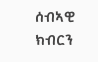ሰብኣዊ ክብርን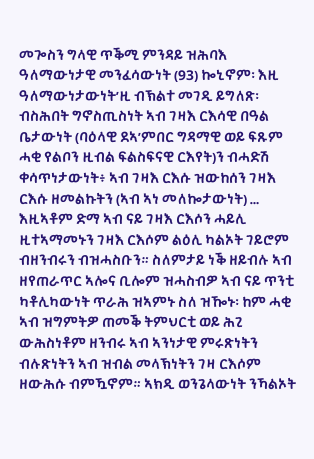መጐስን ግላዊ ጥቕሚ ምንዳይ ዝሕባእ ዓለማውነታዊ መንፈሳውነት (93) ኰኒኖም፡ እዚ ዓለማውነታውነት’ዚ ብኽልተ መገዲ ይግለጽ፡ ብስሕበት ግኖስጢስነት ኣብ ገዛእ ርእሳዊ በዓል ቤታውነት (ባዕላዊ ደኣ’ምበር ግዳማዊ ወይ ፍጹም ሓቂ የልቦን ዚብል ፍልስፍናዊ ርእየት)ን ብሓድሽ ቀሳጥነታውነት፥ ኣብ ገዛእ ርእሱ ዝውከሰን ገዛእ ርእሱ ዘመልኩትን (ኣብ ኣነ መለኰታውነት) … እዚኣቶም ድማ ኣብ ናይ ገዛእ ርእሶን ሓይሊ ዚተኣማመኑን ገዛእ ርእሶም ልዕሊ ካልኦት ገይሮም ብዘንብሩን ብዝሓስቡን። ስለምታይ ነቕ ዘይብሉ ኣብ ዘየጠራጥር ኣሎና ቢሎም ዝሓስብዎ ኣብ ናይ ጥንቲ ካቶሊካውነት ጥራሕ ዝኣምኑ ስለ ዝዀኑ፡ ከም ሓቂ ኣብ ዝግምትዎ ጠመቕ ትምህርቲ ወይ ሕጊ ውሕስነቶም ዘንብሩ ኣብ ኣንነታዊ ምሩጽነትን ብሉጽነትን ኣብ ዝብል መላኽነትን ገዛ ርእሶም ዘውሕሱ ብምዃኖም። ኣክዲ ወንጌላውነት ንኻልኦት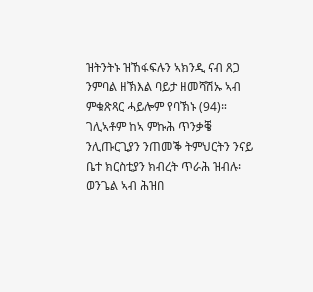ዝትንትኑ ዝኸፋፍሉን ኣክንዲ ናብ ጸጋ ንምባል ዘኽእል ባይታ ዘመሻሽኡ ኣብ ምቁጽጻር ሓይሎም የባኽኑ (94)። ገሊኣቶም ከኣ ምኩሕ ጥንቃቔ ንሊጡርጊያን ንጠመቕ ትምህርትን ንናይ ቤተ ክርስቲያን ክብረት ጥራሕ ዝብሉ፡ ወንጌል ኣብ ሕዝበ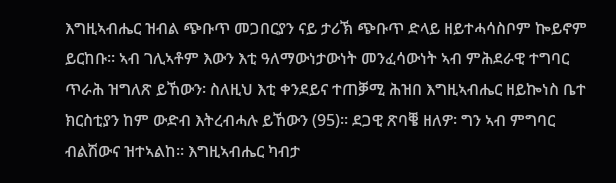እግዚኣብሔር ዝብል ጭቡጥ መጋበርያን ናይ ታሪኽ ጭቡጥ ድላይ ዘይተሓሳስቦም ኰይኖም ይርከቡ። ኣብ ገሊኣቶም እውን እቲ ዓለማውነታውነት መንፈሳውነት ኣብ ምሕደራዊ ተግባር ጥራሕ ዝግለጽ ይኸውን፡ ስለዚህ እቲ ቀንደይና ተጠቓሚ ሕዝበ እግዚኣብሔር ዘይኰነስ ቤተ ክርስቲያን ከም ውድብ እትረብሓሉ ይኸውን (95)። ደጋዊ ጽባቔ ዘለዎ፡ ግን ኣብ ምግባር ብልሽውና ዝተኣልከ። እግዚኣብሔር ካብታ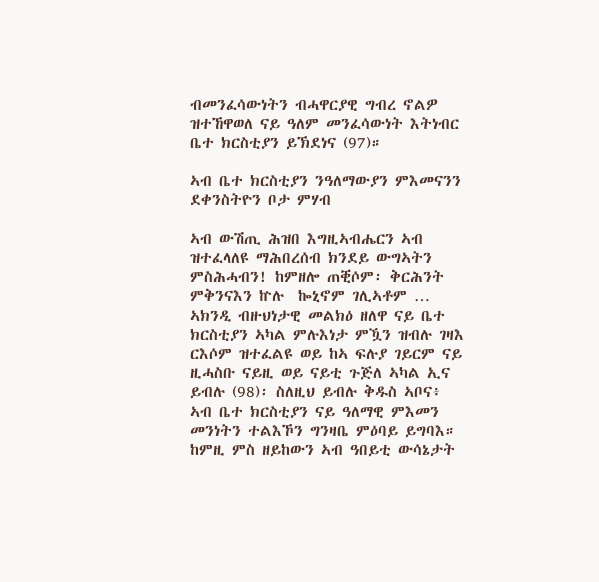ብመንፈሳውነትን ብሓዋርያዊ ግብረ ኖልዎ ዝተኸዋወለ ናይ ዓለም መንፈሳውነት እትነብር ቤተ ክርስቲያን ይኽደነና (97)።

ኣብ ቤተ ክርስቲያን ንዓለማውያን ምእመናንን ደቀንስትዮን ቦታ ምሃብ

ኣብ ውሽጢ ሕዝበ እግዚኣብሔርን ኣብ ዝተፈላለዩ ማሕበረሰብ ክንደይ ውግኣትን ምስሕሓብን! ከምዘሎ ጠቒሶም፡ ቅርሕንት ምቅንናእን ኵሉ  ኰኒኖም ገሊኣቶም … ኣክንዲ ብዙህነታዊ መልክዕ ዘለዋ ናይ ቤተ ክርስቲያን ኣካል ምሉእነታ ምዃን ዝብሉ ገዛእ ርእሶም ዝተፈልዩ ወይ ከኣ ፍሉያ ገይርም ናይ ዚሓስቡ ናይዚ ወይ ናይቲ ጉጅለ ኣካል ኢና ይብሉ (98)፡ ስለዚህ ይብሉ ቅዱስ ኣቦና፥ ኣብ ቤተ ክርስቲያን ናይ ዓለማዊ ምእመን መንነትን ተልእኾን ግንዛቤ ምዕባይ ይግባእ። ከምዚ ምስ ዘይከውን ኣብ ዓበይቲ ውሳኔታት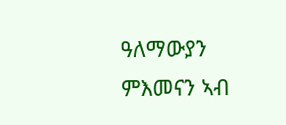ዓለማውያን ምእመናን ኣብ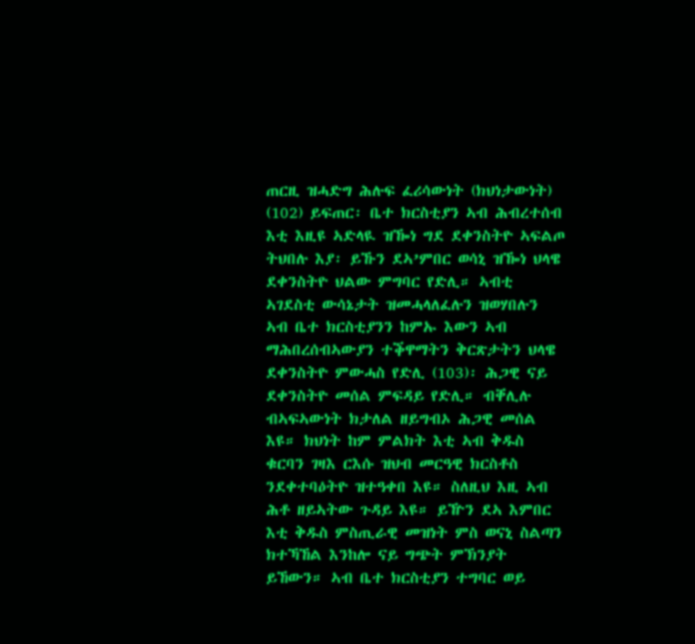ጠርዚ ዝሓድግ ሕሉፍ ፈሪሳውነት (ክህነታውነት) (102) ይፍጠር፡ ቤተ ክርስቲያን ኣብ ሕብረተሰብ እቲ እዚዩ ኣድላዪ ዝዀነ ግደ ደቀንስትዮ ኣፍልጦ ትህበሉ እያ፡ ይኹን ደኣ’ምበር ወሳኒ ዝዀነ ህላዌ ደቀንስትዮ ህልው ምግባር የድሊ። ኣብቲ ኣገደስቲ ውሳኔታት ዝመሓላለፈሉን ዝወሃበሉን ኣብ ቤተ ክርስቲያንን ከምኡ እውን ኣብ ማሕበረሰብኣውያን ተቕዋማትን ቅርጽታትን ህላዌ ደቀንስትዮ ምውሓስ የድሊ (103)፡ ሕጋዊ ናይ ደቀንስትዮ መሰል ምፍዳይ የድሊ። ብቐሊሉ ብኣፍኣውነት ክታለል ዘይግብኦ ሕጋዊ መሰል እዩ። ክህነት ከም ምልክት እቲ ኣብ ቅዱስ ቁርባን ገዛእ ርእሱ ዝህብ መርዓዊ ክርስቶስ ንደቀተባዕትዮ ዝተዓቀበ እዩ። ስለዚህ እዚ ኣብ ሕቶ ዘይኣትው ጉዳይ እዩ። ይዅን ደኣ እምበር እቲ ቅዱስ ምስጢራዊ መዝነት ምስ ወናኒ ስልጣን ክተኻኸል እንከሎ ናይ ግጭት ምኽንያት ይኸውን። ኣብ ቤተ ክርስቲያን ተግባር ወይ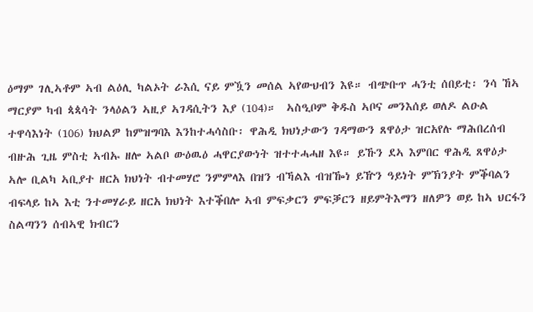ዕማም ገሊኣቶም ኣብ ልዕሊ ካልኦት ራእሲ ናይ ምዃን መሰል ኣየውህብን እዩ። ብጭቡጥ ሓንቲ ሰበይቲ፡ ንሳ ኸኣ ማርያም ካብ ጳጳሳት ንላዕልን ኣዚያ ኣገዳሲትን እያ (104)።  ኣስዒቦም ቅዱስ ኣቦና መንእሰይ ወለዶ ልዑል ተዋሳእነት (106) ክህልዎ ከምዝግባእ እንከተሓሳስቡ፡ ዋሕዲ ክህነታውን ገዳማውን ጸዋዕታ ዝርአየሉ ማሕበረሰብ ብዙሕ ጊዜ ምስቲ ኣብኡ ዘሎ ኣልቦ ውዕዉዕ ሓዋርያውነት ዝተተሓሓዘ እዩ። ይኹን ደኣ እምበር ዋሕዲ ጸዋዕታ ኣሎ ቢልካ ኣቢያተ ዘርአ ክህነት ብተመሃሮ ንምምላእ በዝን ብኻልእ ብዝዀነ ይዅን ዓይነት ምኽንያት ምቕባልን ብፍላይ ከኣ እቲ ንተመሃራይ ዘርአ ክህነት እተቕበሎ ኣብ ምፍቃርን ምፍቓርን ዘይምትእማን ዘለዎን ወይ ከኣ ህርፋን ስልጣንን ሰብኣዊ ክብርን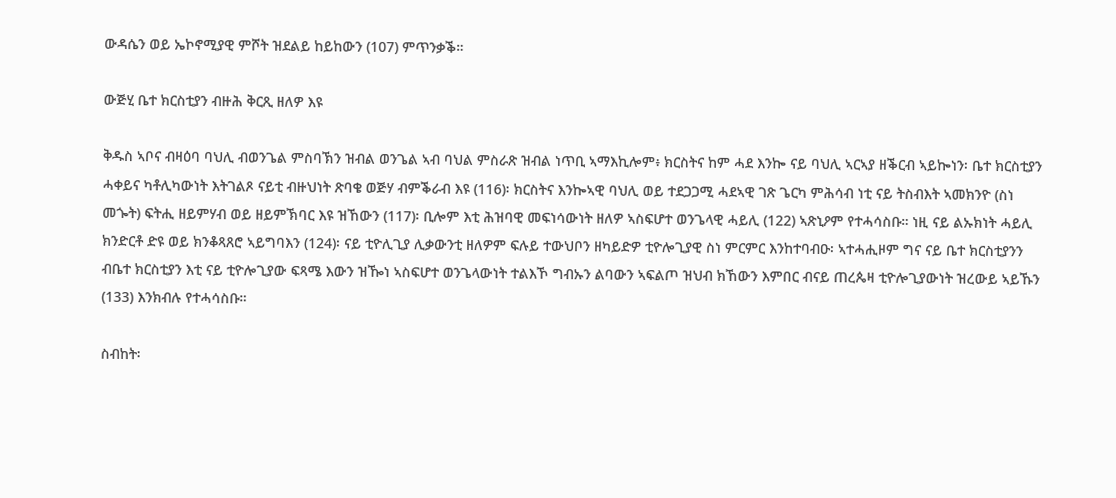ውዳሴን ወይ ኤኮኖሚያዊ ምሾት ዝደልይ ከይከውን (107) ምጥንቃቕ።

ውጅሂ ቤተ ክርስቲያን ብዙሕ ቅርጺ ዘለዎ እዩ

ቅዱስ ኣቦና ብዛዕባ ባህሊ ብወንጌል ምስባኽን ዝብል ወንጌል ኣብ ባህል ምስራጽ ዝብል ነጥቢ ኣማእኪሎም፥ ክርስትና ከም ሓደ እንኰ ናይ ባህሊ ኣርኣያ ዘቕርብ ኣይኰነን፡ ቤተ ክርስቲያን ሓቀይና ካቶሊካውነት እትገልጾ ናይቲ ብዙህነት ጽባቄ ወጅሃ ብምቕራብ እዩ (116)፡ ክርስትና እንኰኣዊ ባህሊ ወይ ተደጋጋሚ ሓደኣዊ ገጽ ጌርካ ምሕሳብ ነቲ ናይ ትስብእት ኣመክንዮ (ስነ መጐት) ፍትሒ ዘይምሃብ ወይ ዘይምኽባር እዩ ዝኸውን (117)፡ ቢሎም እቲ ሕዝባዊ መፍነሳውነት ዘለዎ ኣስፍሆተ ወንጌላዊ ሓይሊ (122) ኣጽኒዖም የተሓሳስቡ። ነዚ ናይ ልኡክነት ሓይሊ ክንድርቶ ድዩ ወይ ክንቆጻጸሮ ኣይግባእን (124)፡ ናይ ቲዮሊጊያ ሊቃውንቲ ዘለዎም ፍሉይ ተውህቦን ዘካይድዎ ቲዮሎጊያዊ ስነ ምርምር እንከተባብዑ፡ ኣተሓሒዞም ግና ናይ ቤተ ክርስቲያንን ብቤተ ክርስቲያን እቲ ናይ ቲዮሎጊያው ፍጻሜ እውን ዝዀነ ኣስፍሆተ ወንጌላውነት ተልእኾ ግብኡን ልባውን ኣፍልጦ ዝህብ ክኸውን እምበር ብናይ ጠረጴዛ ቲዮሎጊያውነት ዝረውይ ኣይኹን (133) እንክብሉ የተሓሳስቡ።

ስብከት፡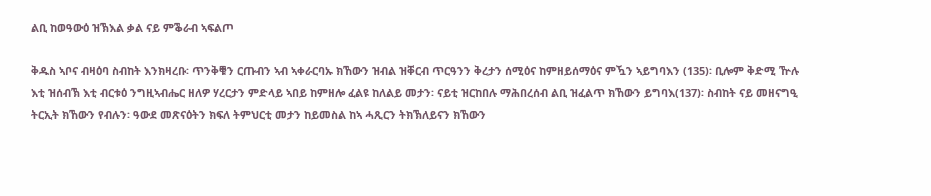ልቢ ከወዓውዕ ዝኽእል ቃል ናይ ምቕራብ ኣፍልጦ

ቅዱስ ኣቦና ብዛዕባ ስብከት እንክዛረቡ፡ ጥንቅቑን ርጡብን ኣብ ኣቀራርባኡ ክኸውን ዝብል ዝቐርብ ጥርዓንን ቅረታን ሰሚዕና ከምዘይሰማዕና ምዃን ኣይግባእን (135)፡ ቢሎም ቅድሚ ዅሉ እቲ ዝሰብኽ እቲ ብርቱዕ ንግዚኣብሔር ዘለዎ ሃረርታን ምድላይ ኣበይ ከምዘሎ ፈልዩ ከለልይ መታን፡ ናይቲ ዝርከበሉ ማሕበረሰብ ልቢ ዝፈልጥ ክኸውን ይግባእ(137)፡ ስብከት ናይ መዘናግዒ ትርኢት ክኸውን የብሉን፡ ዓውደ መጽናዕትን ክፍለ ትምህርቲ መታን ከይመስል ከኣ ሓጺርን ትክኽለይናን ክኸውን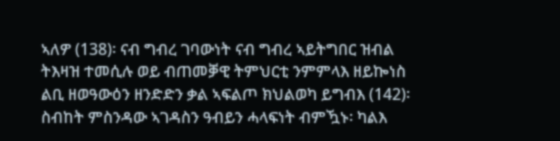ኣለዎ (138)፡ ናብ ግብረ ገባውነት ናብ ግብረ ኣይትግበር ዝብል ትእዛዝ ተመሲሉ ወይ ብጠመቓዊ ትምህርቲ ንምምላእ ዘይኰነስ  ልቢ ዘወዓውዕን ዘንድድን ቃል ኣፍልጦ ክህልወካ ይግብእ (142)፡ ስብከት ምስንዳው ኣገዳስን ዓብይን ሓላፍነት ብምዃኑ፡ ካልእ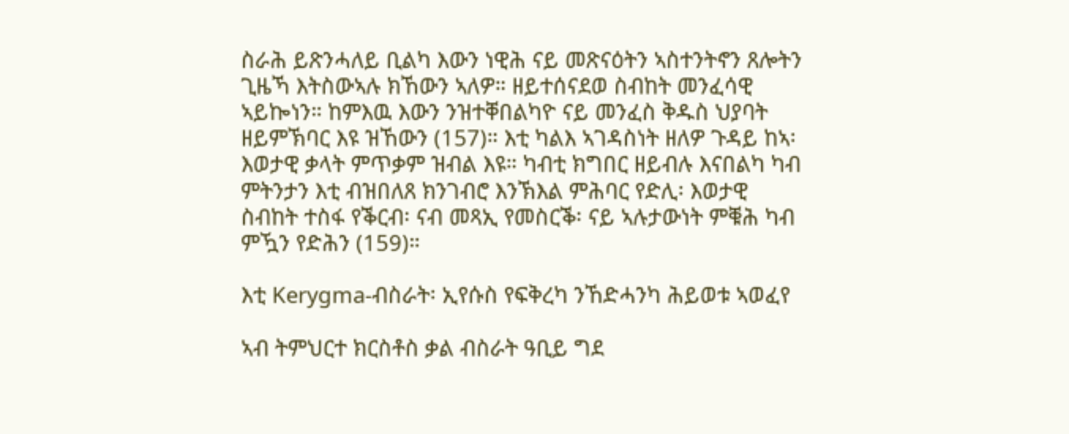ስራሕ ይጽንሓለይ ቢልካ እውን ነዊሕ ናይ መጽናዕትን ኣስተንትኖን ጸሎትን ጊዜኻ እትስውኣሉ ክኸውን ኣለዎ። ዘይተሰናደወ ስብከት መንፈሳዊ ኣይኰነን። ከምእዉ እውን ንዝተቐበልካዮ ናይ መንፈስ ቅዱስ ህያባት ዘይምኽባር እዩ ዝኸውን (157)። እቲ ካልእ ኣገዳስነት ዘለዎ ጉዳይ ከኣ፡ እወታዊ ቃላት ምጥቃም ዝብል እዩ። ካብቲ ክግበር ዘይብሉ እናበልካ ካብ ምትንታን እቲ ብዝበለጸ ክንገብሮ እንኽእል ምሕባር የድሊ፡ እወታዊ ስብከት ተስፋ የቕርብ፡ ናብ መጻኢ የመስርቕ፡ ናይ ኣሉታውነት ምቑሕ ካብ ምዃን የድሕን (159)።

እቲ Kerygma-ብስራት፡ ኢየሱስ የፍቅረካ ንኸድሓንካ ሕይወቱ ኣወፈየ

ኣብ ትምህርተ ክርስቶስ ቃል ብስራት ዓቢይ ግደ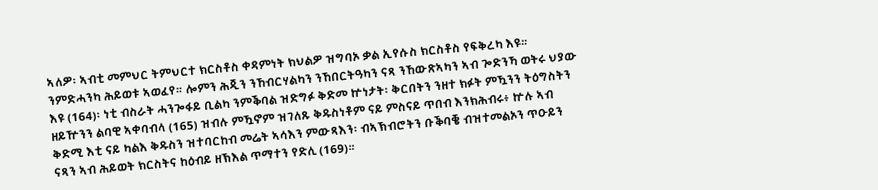ኣለዎ፡ ኣብቲ መምህር ትምህርተ ክርስቶስ ቀዳምነት ክህልዎ ዝግባኦ ቃል ኢየሱስ ክርስቶስ የፍቅረካ እዩ። ንምድሓንካ ሕይወቱ ኣወፈየ። ሎምን ሕጂን ንኸብርሃልካን ንኸበርትዓካን ናጻ ንኸውጽኣካን ኣብ ጐድንኻ ወትሩ ህያው እዩ (164)፡ ነቲ ብስራት ሓንጐፋይ ቢልካ ንምቕባል ዝድግፉ ቅድመ ኵነታት፡ ቅርበትን ንዘተ ክፉት ምዃንን ትዕግስትን ዘይዅንን ልባዊ ኣቀባብላ (165) ዝብሉ ምዃኖም ዝገለጹ ቅዱስነቶም ናይ ምስናይ ጥበብ እንክሕብሩ፥ ኵሉ ኣብ ቅድሚ እቲ ናይ ካልእ ቅዱስን ዝተባርከብ መሬት ኣሳእን ምውጻእን፡ ብኣኽብሮትን ቡቕባቔ ብዝተመልኦን ጥዑይን ናጻን ኣብ ሕይወት ክርስትና ከዕብይ ዘኽእል ጥማተን የድሊ (169)።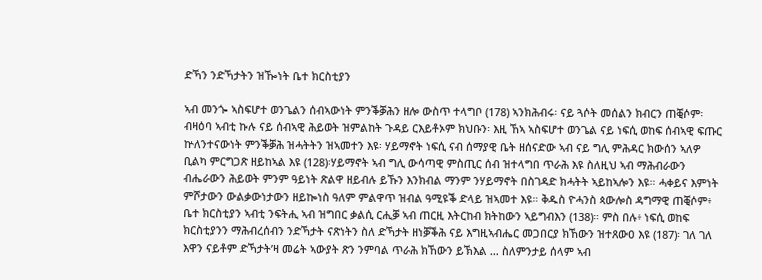ድኻን ንድኻታትን ዝዀነት ቤተ ክርስቲያን

ኣብ መንጐ ኣስፍሆተ ወንጌልን ሰብኣውነት ምንቕቓሕን ዘሎ ውስጥ ተላግቦ (178) ኣንክሕብሩ፡ ናይ ጓሶት መሰልን ክብርን ጠቒሶም፡ ብዛዕባ ኣብቲ ኩሉ ናይ ሰብኣዊ ሕይወት ዝምልከት ጉዳይ ርእይቶኦም ክህቡን፡ እዚ ኸኣ ኣስፍሆተ ወንጌል ናይ ነፍሲ ወከፍ ሰብኣዊ ፍጡር ኵለንተናውነት ምንቕቓሕ ዝሓትትን ዝኣመተን እዩ፡ ሃይማኖት ነፍሲ ናብ ሰማያዊ ቤት ዘሰናድው ኣብ ናይ ግሊ ምሕዳር ክውሰን ኣለዎ ቢልካ ምርግጋጽ ዘይከኣል እዩ (128)፡ሃይማኖት ኣብ ግሊ ውሳጣዊ ምስጢር ሰብ ዝተላግበ ጥራሕ እዩ ስለዚህ ኣብ ማሕብራውን ብሔራውን ሕይወት ምንም ዓይነት ጽልዋ ዘይብሉ ይኹን እንክብል ማንም ንሃይማኖት በስገዳድ ክሓትት ኣይከኣሎን እዩ። ሓቀይና እምነት ምሾታውን ውልቃውነታውን ዘይኰነስ ዓለም ምልዋጥ ዝብል ዓሚዩቕ ድላይ ዝኣመተ እዩ። ቅዱስ ዮሓንስ ጳውሎስ ዳግማዊ ጠቒሶም፥ ቤተ ክርስቲያን ኣብቲ ንፍትሒ ኣብ ዝግበር ቃልሲ ርሒቓ ኣብ ጠርዚ እትርከብ ክትከውን ኣይግብእን (138)። ምስ በሉ፥ ነፍሲ ወከፍ ክርስቲያንን ማሕብረሰብን ንድኻታት ናጽነትን ስለ ድኻታት ዘነቓቕሕ ናይ እግዚኣብሔር መጋበርያ ክኸውን ዝተጸውዐ እዩ (187)፡ ገለ ገለ እዋን ናይቶም ድኻታት’ዛ መሬት ኣውያት ጽን ንምባል ጥራሕ ክኸውን ይኽእል … ስለምንታይ ሰላም ኣብ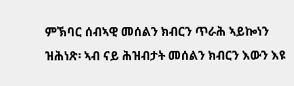ምኽባር ሰብኣዊ መሰልን ክብርን ጥራሕ ኣይኰነን ዝሕነጽ፡ ኣብ ናይ ሕዝብታት መሰልን ክብርን እውን እዩ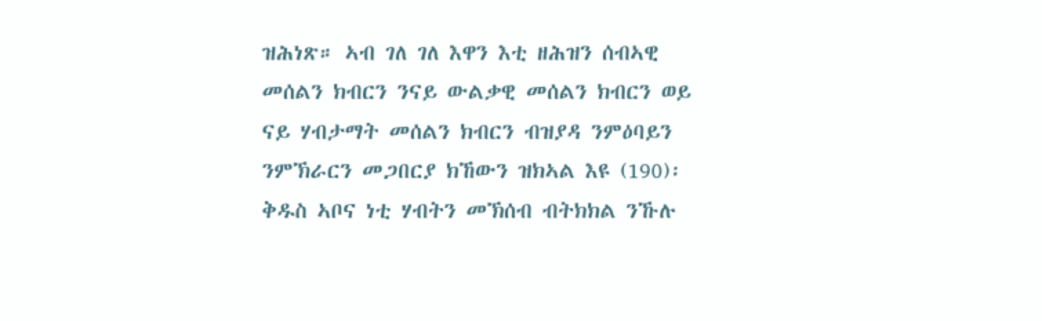ዝሕነጽ። ኣብ ገለ ገለ እዋን እቲ ዘሕዝን ሰብኣዊ መሰልን ክብርን ንናይ ውልቃዊ መሰልን ክብርን ወይ ናይ ሃብታማት መሰልን ክብርን ብዝያዳ ንምዕባይን ንምኽራርን መጋበርያ ክኸውን ዝክኣል እዩ (190)፡ ቅዱስ ኣቦና ነቲ ሃብትን መኽሰብ ብትክክል ንኹሉ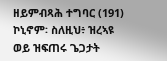ዘይምብጻሕ ተግባር (191) ኮኒኖም፡ ስለዚህ፥ ዝረኣዩ ወይ ዝፍጠሩ ጌጋታት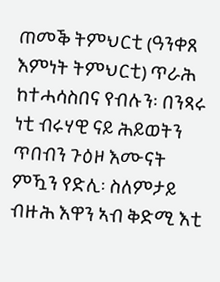ጠመቕ ትምህርቲ (ዓንቀጸ እምነት ትምህርቲ) ጥራሕ ከተሓሳስበና የብሉን፡ በንጻሩ ነቲ ብሩሃዊ ናይ ሕይወትን ጥበብን ጉዕዞ እሙናት ምዃን የድሊ፡ ስለምታይ ብዙሕ እዋን ኣብ ቅድሚ እቲ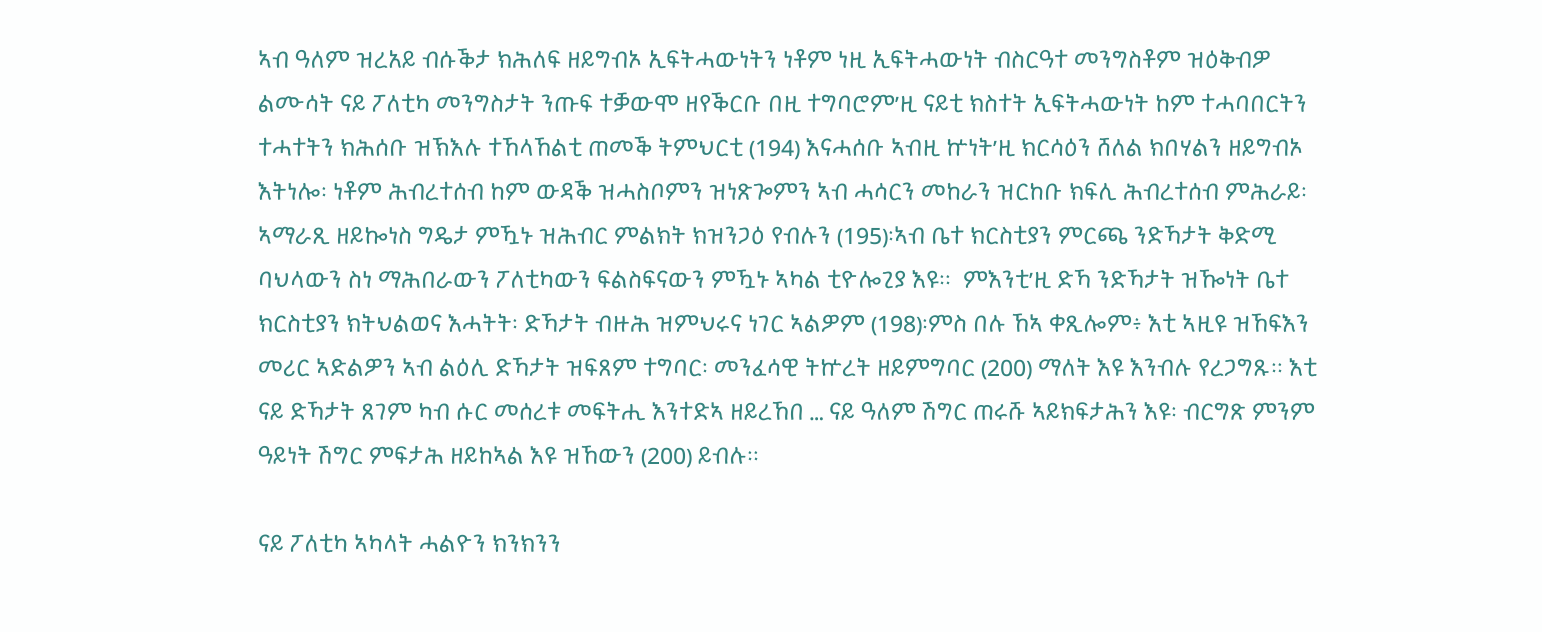ኣብ ዓለም ዝረአይ ብሱቕታ ክሕለፍ ዘይግብኦ ኢፍትሓውነትን ነቶም ነዚ ኢፍትሓውነት ብስርዓተ መንግስቶም ዝዕቅብዎ ልሙሳት ናይ ፖለቲካ መንግስታት ንጡፍ ተቓውሞ ዘየቕርቡ በዚ ተግባሮም’ዚ ናይቲ ክስተት ኢፍትሓውነት ከም ተሓባበርትን ተሓተትን ክሕሰቡ ዝኽእሉ ተኸላኸልቲ ጠመቕ ትምህርቲ (194) እናሓሰቡ ኣብዚ ኵነት’ዚ ክርሳዕን ሸለል ክበሃልን ዘይግብኦ እትነሎ፡ ነቶም ሕብረተሰብ ከም ውዳቕ ዝሓስቦምን ዝነጽጐምን ኣብ ሓሳርን መከራን ዝርከቡ ክፍሊ ሕብረተሰብ ምሕራይ፡ ኣማራጺ ዘይኰነስ ግዴታ ምዃኑ ዝሕብር ምልክት ክዝንጋዕ የብሉን (195)፡ኣብ ቤተ ክርስቲያን ምርጫ ንድኻታት ቅድሚ ባህላውን ስነ ማሕበራውን ፖለቲካውን ፍልስፍናውን ምዃኑ ኣካል ቲዮሎጊያ እዩ።  ምእንቲ’ዚ ድኻ ንድኻታት ዝዀነት ቤተ ክርስቲያን ክትህልወና እሓትት፡ ድኻታት ብዙሕ ዝምህሩና ነገር ኣልዎም (198)፡ምስ በሉ ኸኣ ቀጺሎም፥ እቲ ኣዚዩ ዝኸፍእን መሪር ኣድልዎን ኣብ ልዕሊ ድኻታት ዝፍጸም ተግባር፡ መንፈሳዊ ትኵረት ዘይምግባር (200) ማለት እዩ እንብሉ የረጋግጹ። እቲ ናይ ድኻታት ጸገም ካብ ሱር መሰረቱ መፍትሒ እንተድኣ ዘይረኸበ … ናይ ዓለም ሽግር ጠሩሹ ኣይክፍታሕን እዩ፡ ብርግጽ ምንም ዓይነት ሽግር ምፍታሕ ዘይከኣል እዩ ዝኸውን (200) ይብሉ።

ናይ ፖለቲካ ኣካላት ሓልዮን ክንክንን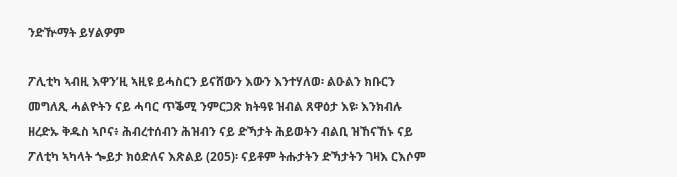ንድዅማት ይሃልዎም

ፖሊቲካ ኣብዚ እዋን’ዚ ኣዚዩ ይሓስርን ይናሸውን እውን እንተሃለወ፡ ልዑልን ክቡርን መግለጺ ሓልዮትን ናይ ሓባር ጥቕሚ ንምርጋጽ ክትዓዩ ዝብል ጸዋዕታ እዩ፡ እንክብሉ ዘረድኡ ቅዱስ ኣቦና፥ ሕብረተሰብን ሕዝብን ናይ ድኻታት ሕይወትን ብልቢ ዝኸናኸኑ ናይ ፖለቲካ ኣካላት ጐይታ ክዕድለና እጽልይ (205)፡ ናይቶም ትሑታትን ድኻታትን ገዛእ ርእሶም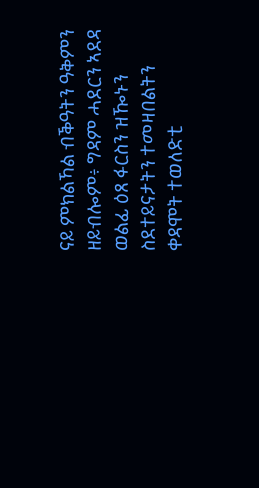ናይ ምክልኻል ብቕዓትን ዓቅምን ዘይብሎም፥ ግዳም ሓደርን ኣደዳ ወልፊ ዕጸ ፋርስን ዝዀኑን ስደተይናታትን ተመዛበልትን ቀዳሞት ተወለድቲ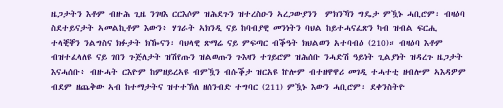ዜጋታትን እቶም ብዙሕ ጊዜ ንገዛእ ርርእሶም ዝሕደጉን ዝተረስዑን ኣረጋውያንን  ምክንኻን ግዴታ ምዃኑ ሓቢሮም፡ ብዛዕባ ስደተይናታት ኣመልኪቶም እውን፥ ሃገራት ኣክንዲ ናይ ከባብያዊ መንነትን ባህል ከይተሓናፈጽን ካብ ዝብል ፍርሒ ተላቒቐን ንልግስና ክፉታት ክዀናን፡ ባህላዊ ጽማሬ ናይ ምፍጣር ብቕዓት ክህልወን አተባብዕ (210)። ብዛዕባ እቶም ብዝተፈላለዩ ናይ ገበን ጉጅለታት ዝሽየጡን ዝልወጡን ጉእዛን ተገይሮም ዝሕሰቡ ንሓድሽ ዓይነት ጊልያነት ዝዳረጉ ዜጋታት እናሓሰቡ፥ ብዙሓት ርእዮም ከምዘይረኣዩ ብምዃን ብሱቕታ ዝርአዩ ኵሎም ብተዘዋዋሪ መገዲ ተሓተቲ ዘብሎም ኣእዳዎም ብደም ዘጨቅው ኣብ ከተማታትና ዝተተኽለ ዘሰንብድ ተግባር (211) ምዃኑ እውን ሓቢሮም፡ ደቀንስትዮ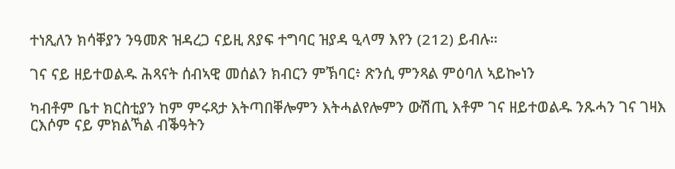ተነጺለን ክሳቐያን ንዓመጽ ዝዳረጋ ናይዚ ጸያፍ ተግባር ዝያዳ ዒላማ እየን (212) ይብሉ።

ገና ናይ ዘይተወልዱ ሕጻናት ሰብኣዊ መሰልን ክብርን ምኽባር፥ ጽንሲ ምንጻል ምዕባለ ኣይኰነን

ካብቶም ቤተ ክርስቲያን ከም ምሩጻታ እትጣበቐሎምን እትሓልየሎምን ውሽጢ እቶም ገና ዘይተወልዱ ንጹሓን ገና ገዛእ ርእሶም ናይ ምክልኻል ብቕዓትን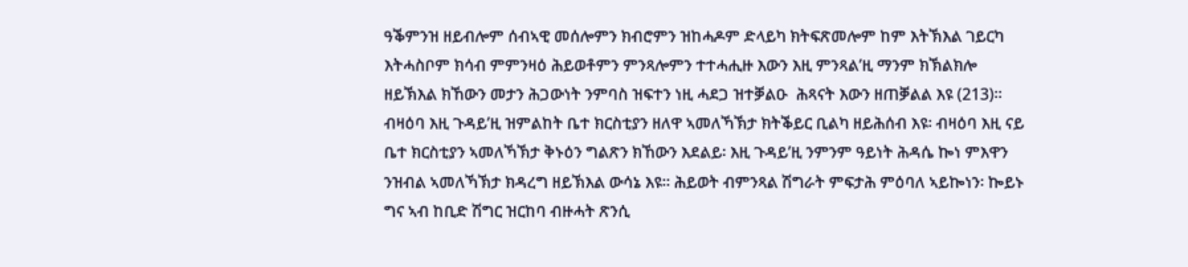ዓቕምንዝ ዘይብሎም ሰብኣዊ መሰሎምን ክብሮምን ዝከሓዶም ድላይካ ክትፍጽመሎም ከም እትኽእል ገይርካ እትሓስቦም ክሳብ ምምንዛዕ ሕይወቶምን ምንጻሎምን ተተሓሒዙ እውን እዚ ምንጻል’ዚ ማንም ክኽልክሎ ዘይኽእል ክኸውን መታን ሕጋውነት ንምባስ ዝፍተን ነዚ ሓደጋ ዝተቓልዑ  ሕጻናት እውን ዘጠቓልል እዩ (213)። ብዛዕባ እዚ ጉዳይ’ዚ ዝምልከት ቤተ ክርስቲያን ዘለዋ ኣመለኻኽታ ክትቕይር ቢልካ ዘይሕሰብ እዩ፡ ብዛዕባ እዚ ናይ ቤተ ክርስቲያን ኣመለኻኽታ ቅኑዕን ግልጽን ክኸውን እደልይ፡ እዚ ጉዳይ’ዚ ንምንም ዓይነት ሕዳሴ ኰነ ምእዋን ንዝብል ኣመለኻኽታ ክዳረግ ዘይኽእል ውሳኔ እዩ። ሕይወት ብምንጻል ሽግራት ምፍታሕ ምዕባለ ኣይኰነን፡ ኰይኑ ግና ኣብ ከቢድ ሽግር ዝርከባ ብዙሓት ጽንሲ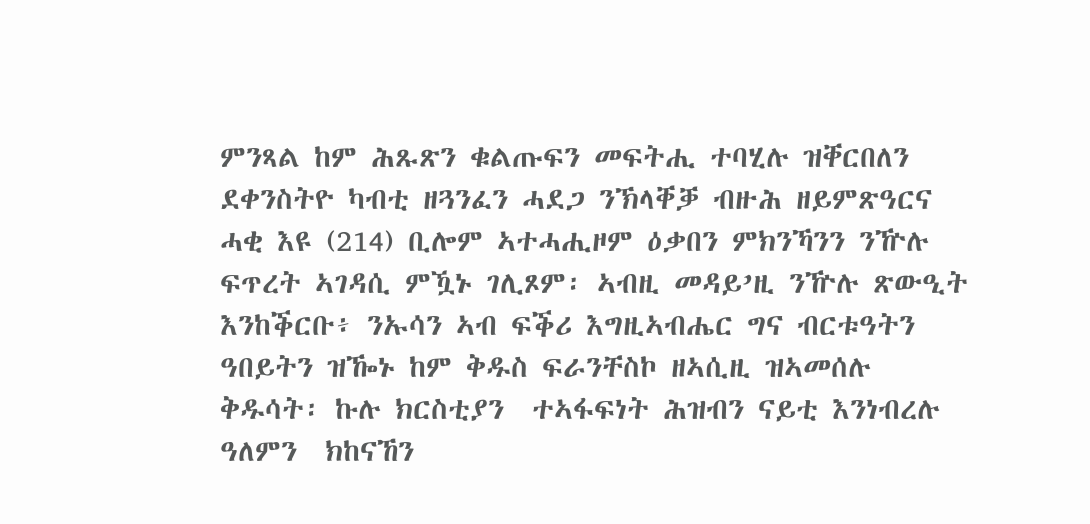ምንጻል ከም ሕጹጽን ቁልጡፍን መፍትሒ ተባሂሉ ዝቐርበለን ደቀንስትዮ ካብቲ ዘጓንፈን ሓደጋ ንኽላቐቓ ብዙሕ ዘይምጽዓርና ሓቂ እዩ (214) ቢሎም ኣተሓሒዞም ዕቃበን ምክንኻንን ንዅሉ ፍጥረት ኣገዳሲ ምዃኑ ገሊጾም፡ ኣብዚ መዳይ’ዚ ንዅሉ ጽውዒት እንከቕርቡ፥ ንኡሳን ኣብ ፍቕሪ እግዚኣብሔር ግና ብርቱዓትን ዓበይትን ዝዀኑ ከም ቅዱስ ፍራንቸስኮ ዘኣሲዚ ዝኣመሰሉ ቅዱሳት፡ ኩሉ ክርስቲያን  ተኣፋፍነት ሕዝብን ናይቲ እንነብረሉ ዓለምን  ክከናኸን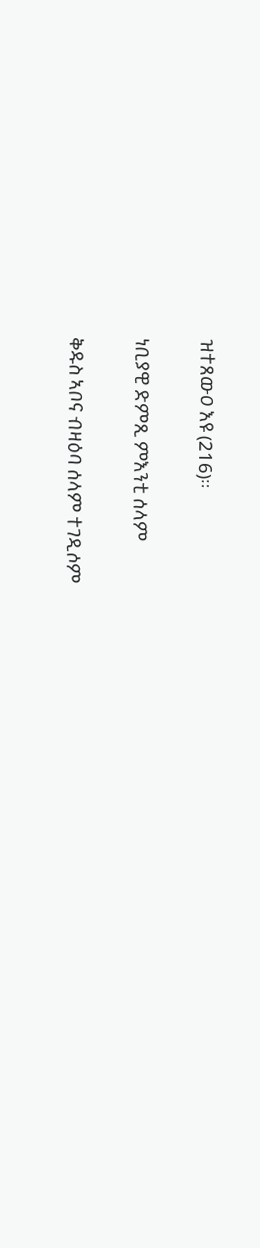ዝተጸውዐ እዩ (216)።

ነቢያዊ ድምጺ ምእንቲ ሰላም

ቅዱስ ኣቦና ብዛዕባ ሰላም ተገዲሶም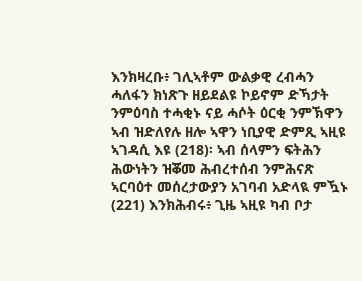እንክዛረቡ፥ ገሊኣቶም ውልቃዊ ረብሓን ሓለፋን ክነጽጉ ዘይደልዩ ኮይኖም ድኻታት ንምዕባስ ተሓቂኑ ናይ ሓሶት ዕርቂ ንምኽዋን ኣብ ዝድለየሉ ዘሎ ኣዋን ነቢያዊ ድምጺ ኣዚዩ ኣገዳሲ እዩ (218)፡ ኣብ ሰላምን ፍትሕን ሕውነትን ዝቖመ ሕብረተሰብ ንምሕናጽ ኣርባዕተ መሰረታውያን አገባብ አድላዪ ምዃኑ (221) እንክሕብሩ፥ ጊዜ ኣዚዩ ካብ ቦታ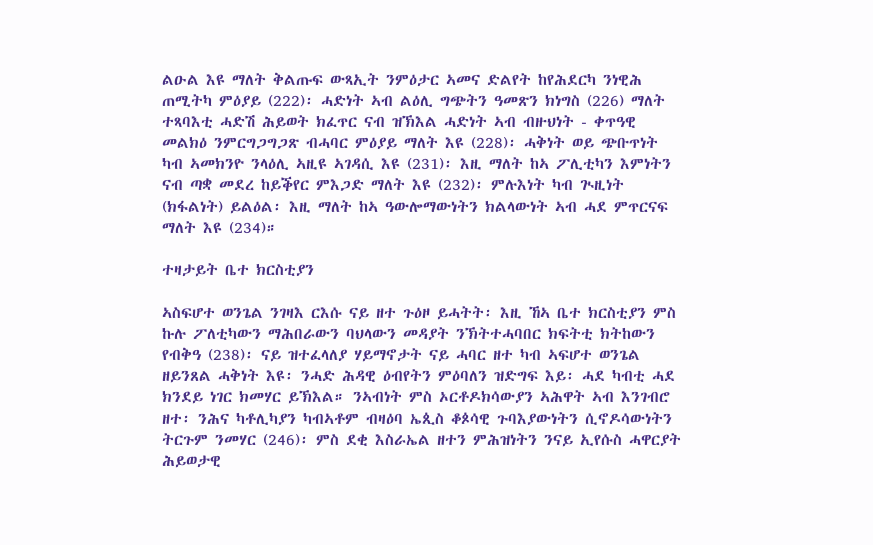ልዑል እዩ ማለት ቅልጡፍ ውጻኢት ንምዕታር ኣመና ድልየት ከየሕደርካ ንነዊሕ ጠሚትካ ምዕያይ (222)፡ ሓድነት ኣብ ልዕሊ ግጭትን ዓመጽን ክነግስ (226) ማለት ተጻባእቲ ሓድሽ ሕይወት ክፈጥር ናብ ዝኽእል ሓድነት ኣብ ብዙህነት - ቀጥዓዊ መልክዕ ንምርግጋግጋጽ ብሓባር ምዕያይ ማለት እዩ (228)፡ ሓቅነት ወይ ጭቡጥነት ካብ ኣመክንዮ ንላዕሊ ኣዚዩ ኣገዳሲ እዩ (231)፡ እዚ ማለት ከኣ ፖሊቲካን እምነትን ናብ ጣቋ መደረ ከይቕየር ምእጋድ ማለት እዩ (232)፡ ምሉእነት ካብ ጒዚነት (ክፋልነት) ይልዕል፡ እዚ ማለት ከኣ ዓውሎማውነትን ክልላውነት ኣብ ሓደ ምጥርናፍ ማለት እዩ (234)።

ተዛታይት ቤተ ክርስቲያን

ኣስፍሆተ ወንጌል ንገዛእ ርእሱ ናይ ዘተ ጉዕዞ ይሓትት፡ እዚ ኸኣ ቤተ ክርስቲያን ምስ ኩሉ ፖለቲካውን ማሕበራውን ባህላውን መዳያት ንኽትተሓባበር ክፍትቲ ክትከውን የብቅዓ (238)፡ ናይ ዝተፈላለያ ሃይማኖታት ናይ ሓባር ዘተ ካብ ኣፍሆተ ወንጌል ዘይንጸል ሓቅነት እዩ፡ ንሓድ ሕዳዊ ዕብየትን ምዕባለን ዝድግፍ እይ፡ ሓደ ካብቲ ሓደ ክንደይ ነገር ክመሃር ይኽእል። ንኣብነት ምስ ኦርቶዶክሳውያን ኣሕዋት ኣብ እንገብሮ ዘተ፡ ንሕና ካቶሊካያን ካብኣቶም ብዛዕባ ኤጲስ ቆጶሳዊ ጉባእያውነትን ሲኖዶሳውነትን ትርጉም ንመሃር (246)፡ ምስ ደቂ እስራኤል ዘተን ምሕዝነትን ንናይ ኢየሱስ ሓዋርያት ሕይወታዊ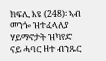ክፍሊ እዩ (248)፡ ኣብ መንጐ ዝተፈላለያ ሃይማኖታት ዝካየድ ናይ ሓባር ዘተ ብንጹር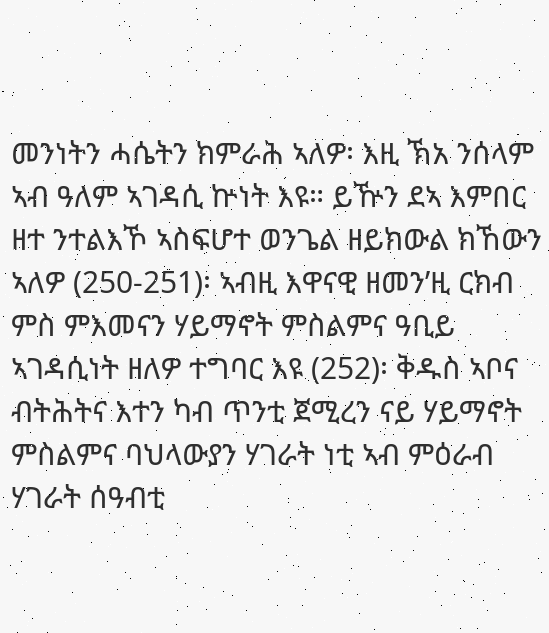መንነትን ሓሴትን ክምራሕ ኣለዎ፡ እዚ ኽአ ንሰላም ኣብ ዓለም ኣገዳሲ ኵነት እዩ። ይዅን ደኣ እምበር ዘተ ንተልእኾ ኣስፍሆተ ወንጌል ዘይክውል ክኸውን ኣለዎ (250-251)፡ ኣብዚ እዋናዊ ዘመን’ዚ ርክብ ምስ ምእመናን ሃይማኖት ምስልምና ዓቢይ ኣገዳሲነት ዘለዎ ተግባር እዩ (252)፡ ቅዱስ ኣቦና ብትሕትና እተን ካብ ጥንቲ ጀሚረን ናይ ሃይማኖት ምስልምና ባህላውያን ሃገራት ነቲ ኣብ ምዕራብ ሃገራት ሰዓብቲ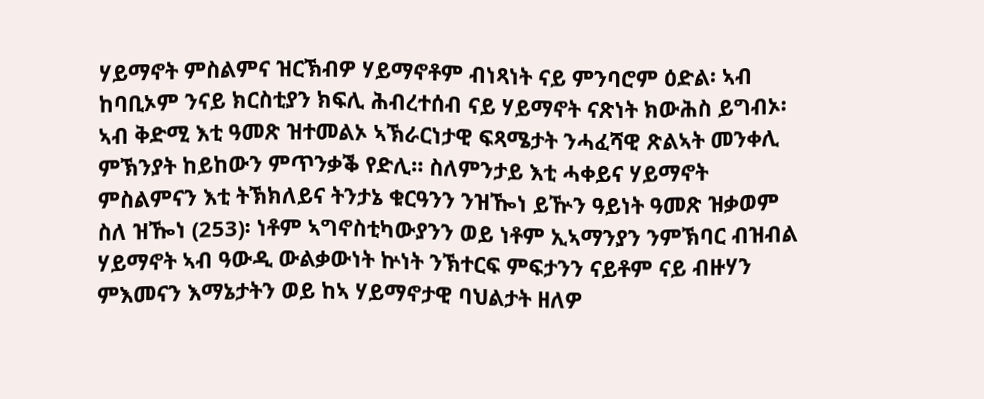ሃይማኖት ምስልምና ዝርኽብዎ ሃይማኖቶም ብነጻነት ናይ ምንባሮም ዕድል፡ ኣብ ከባቢኦም ንናይ ክርስቲያን ክፍሊ ሕብረተሰብ ናይ ሃይማኖት ናጽነት ክውሕስ ይግብኦ፡ ኣብ ቅድሚ እቲ ዓመጽ ዝተመልኦ ኣኽራርነታዊ ፍጻሜታት ንሓፈሻዊ ጽልኣት መንቀሊ ምኽንያት ከይከውን ምጥንቃቕ የድሊ። ስለምንታይ እቲ ሓቀይና ሃይማኖት ምስልምናን እቲ ትኽክለይና ትንታኔ ቁርዓንን ንዝዀነ ይዅን ዓይነት ዓመጽ ዝቃወም ስለ ዝዀነ (253)፡ ነቶም ኣግኖስቲካውያንን ወይ ነቶም ኢኣማንያን ንምኽባር ብዝብል ሃይማኖት ኣብ ዓውዲ ውልቃውነት ኵነት ንኽተርፍ ምፍታንን ናይቶም ናይ ብዙሃን ምእመናን እማኔታትን ወይ ከኣ ሃይማኖታዊ ባህልታት ዘለዎ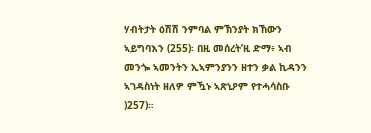ሃብትታት ዕሽሽ ንምባል ምኽንያት ክኸውን ኣይግባእን (255)፡ በዚ መሰረት’ዚ ድማ፥ ኣብ መንጐ ኣመንትን ኢኣምንያንን ዘተን ቃል ኪዳንን ኣገዳስነት ዘለዎ ምዃኑ ኣጽኒዖም የተሓሳስቡ )257)።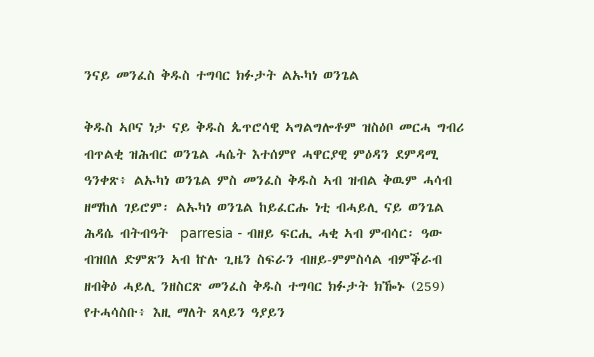ንናይ መንፈስ ቅዱስ ተግባር ክፉታት ልኡካነ ወንጌል

ቅዱስ ኣቦና ነታ ናይ ቅዱስ ጴጥሮሳዊ ኣግልግሎቶም ዝስዕቦ መርሓ ግብሪ ብጥልቂ ዝሕብር ወንጌል ሓሴት እተሰምየ ሓዋርያዊ ምዕዳን ደምዳሚ ዓንቀጽ፥ ልኡካነ ወንጌል ምስ መንፈስ ቅዱስ ኣብ ዝብል ቅዉም ሓሳብ ዘማከለ ገይሮም፡ ልኡካነ ወንጌል ከይፈርሑ ነቲ ብሓይሊ ናይ ወንጌል ሕዳሴ ብትብዓት  parresia - ብዘይ ፍርሒ ሓቂ ኣብ ምብሳር፡ ዓው ብዝበለ ድምጽን ኣብ ኵሉ ጊዜን ስፍራን ብዘይ-ምምስሳል ብምቕራብ ዘብቅዕ ሓይሊ ንዘስርጽ መንፈስ ቅዱስ ተግባር ክፉታት ክዀኑ (259) የተሓሳስቡ፥ እዚ ማለት ጸላይን ዓያይን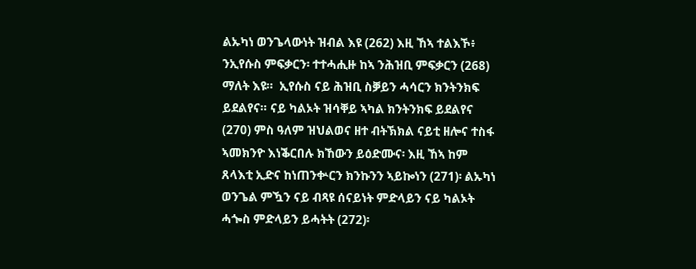ልኡካነ ወንጌላውነት ዝብል እዩ (262) እዚ ኸኣ ተልእኾ፥ ንኢየሱስ ምፍቃርን፡ ተተሓሒዙ ከኣ ንሕዝቢ ምፍቃርን (268) ማለት እዩ።  ኢየሱስ ናይ ሕዝቢ ስቓይን ሓሳርን ክንትንክፍ ይደልየና። ናይ ካልኦት ዝሳቐይ ኣካል ክንትንክፍ ይደልየና (270) ምስ ዓለም ዝህልወና ዘተ ብትኽክል ናይቲ ዘሎና ተስፋ ኣመክንዮ እነቕርበሉ ክኸውን ይዕድሙና፡ እዚ ኸኣ ከም ጸላእቲ ኢድና ከነጠንቍርን ክንኩንን ኣይኰነን (271)፡ ልኡካነ ወንጌል ምዃን ናይ ብጻዩ ሰናይነት ምድላይን ናይ ካልኦት ሓጐስ ምድላይን ይሓትት (272)፡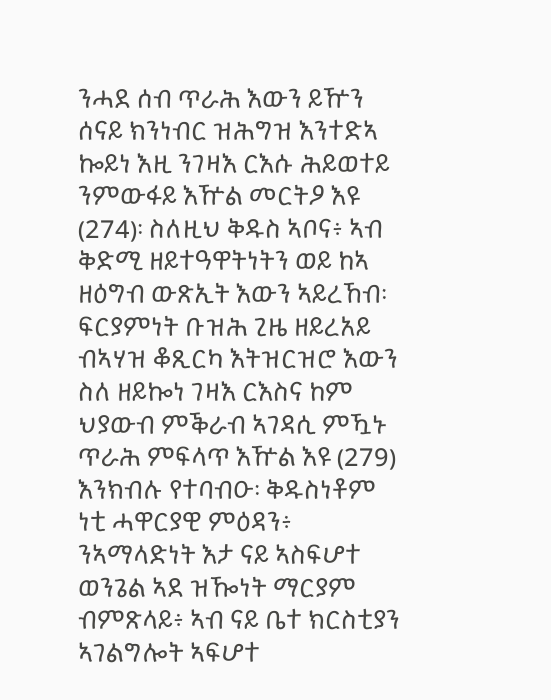ንሓደ ሰብ ጥራሕ እውን ይዅን ሰናይ ክንነብር ዝሕግዝ እንተድኣ ኰይነ እዚ ንገዛእ ርእሱ ሕይወተይ ንምውፋይ እዅል መርትዖ እዩ (274)፡ ስለዚህ ቅዱስ ኣቦና፥ ኣብ ቅድሚ ዘይተዓዋትነትን ወይ ከኣ ዘዕግብ ውጽኢት እውን ኣይረኸብ፡ ፍርያምነት ቡዝሕ ጊዜ ዘይረአይ ብኣሃዝ ቆጺርካ እትዝርዝሮ እውን ስለ ዘይኰነ ገዛእ ርእስና ከም ህያውብ ምቕራብ ኣገዳሲ ምዃኑ ጥራሕ ምፍላጥ እዅል እዩ (279) እንክብሉ የተባብዑ፡ ቅዱስነቶም ነቲ ሓዋርያዊ ምዕዳን፥ ንኣማላድነት እታ ናይ ኣስፍሆተ ወንጌል ኣደ ዝዀነት ማርያም  ብምጽላይ፥ ኣብ ናይ ቤተ ክርስቲያን ኣገልግሎት ኣፍሆተ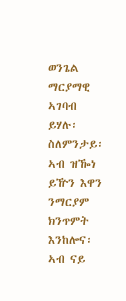ወንጌል ማርያማዊ ኣገባብ ይሃሉ፡ ስለምንታይ፡ ኣብ ዝዀነ ይዅን እዋን ንማርያም ክንጥምት እንከሎና፡ ኣብ ናይ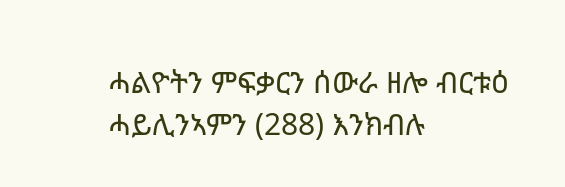ሓልዮትን ምፍቃርን ሰውራ ዘሎ ብርቱዕ ሓይሊንኣምን (288) እንክብሉ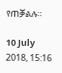የጠቓልሉ።

10 July 2018, 15:16